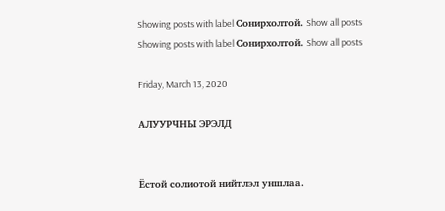Showing posts with label Сонирхолтой. Show all posts
Showing posts with label Сонирхолтой. Show all posts

Friday, March 13, 2020

АЛУУРЧНЫ ЭРЭЛД


Ёстой солиотой нийтлэл уншлаа.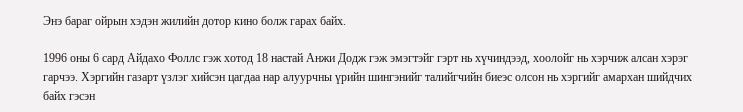Энэ бараг ойрын хэдэн жилийн дотор кино болж гарах байх.

1996 оны 6 сард Айдахо Фоллс гэж хотод 18 настай Анжи Додж гэж эмэгтэйг гэрт нь хүчиндээд, хоолойг нь хэрчиж алсан хэрэг гарчээ. Хэргийн газарт үзлэг хийсэн цагдаа нар алуурчны үрийн шингэнийг талийгчийн биеэс олсон нь хэргийг амархан шийдчих байх гэсэн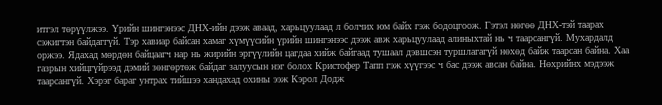итгэл төрүүлжээ. Үрийн шингэнээс ДНХ-ийн дээж аваад, харьцуулаад л болчих юм байх гэж бодоцгоож. Гэтэл нөгөө ДНХ-тэй таарах сэжигтэн байдаггүй. Тэр хавиар байсан хамаг хүмүүсийн үрийн шингэнээс дээж авж харьцуулаад алиныхтай нь ч таарсангүй. Мухардалд оржээ. Ядахад мөрдөн байцаагч нар нь жирийн эргүүлийн цагдаа хийж байгаад тушаал дэвшсэн туршлагагүй нөхөд байж таарсан байна. Хаа газрын хийцгүйрээд дэмий зөнгөртөж байдаг залуусын нэг болох Кристофер Тапп гэж хүүгээс ч бас дээж авсан байна. Нөхрийнх мэдээж таарсангүй. Хэрэг бараг унтрах тийшээ хандахад охины ээж Кэрол Додж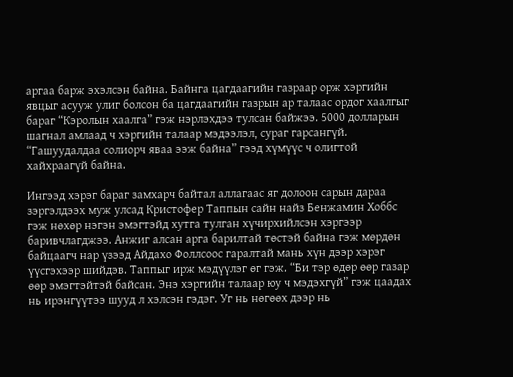аргаа барж эхэлсэн байна. Байнга цагдаагийн газраар орж хэргийн явцыг асууж улиг болсон ба цагдаагийн газрын ар талаас ордог хаалгыг бараг “Кэролын хаалга” гэж нэрлэхдээ тулсан байжээ. 5000 долларын шагнал амлаад ч хэргийн талаар мэдээлэл, сураг гарсангүй. “Гашуудалдаа солиорч яваа ээж байна” гээд хүмүүс ч олигтой хайхраагүй байна.

Ингээд хэрэг бараг замхарч байтал аллагаас яг долоон сарын дараа зэргэлдээх муж улсад Кристофер Таппын сайн найз Бенжамин Хоббс гэж нөхөр нэгэн эмэгтэйд хутга тулган хүчирхийлсэн хэргээр баривчлагджээ. Анжиг алсан арга барилтай төстэй байна гэж мөрдөн байцаагч нар үзээд Айдахо Фоллсоос гаралтай мань хүн дээр хэрэг үүсгэхээр шийдэв. Таппыг ирж мэдүүлэг өг гэж. “Би тэр өдөр өөр газар өөр эмэгтэйтэй байсан. Энэ хэргийн талаар юу ч мэдэхгүй” гэж цаадах нь ирэнгүүтээ шууд л хэлсэн гэдэг. Уг нь нөгөөх дээр нь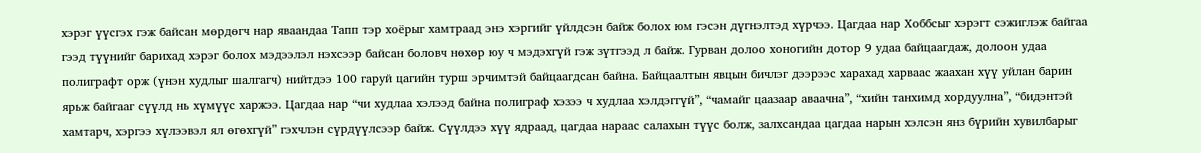хэрэг үүсгэх гэж байсан мөрдөгч нар яваандаа Тапп тэр хоёрыг хамтраад энэ хэргийг үйлдсэн байж болох юм гэсэн дүгнэлтэд хүрчээ. Цагдаа нар Хоббсыг хэрэгт сэжиглэж байгаа гээд түүнийг барихад хэрэг болох мэдээлэл нэхсээр байсан боловч нөхөр юу ч мэдэхгүй гэж зүтгээд л байж. Гурван долоо хоногийн дотор 9 удаа байцаагдаж, долоон удаа полиграфт орж (үнэн худлыг шалгагч) нийтдээ 100 гаруй цагийн турш эрчимтэй байцаагдсан байна. Байцаалтын явцын бичлэг дээрээс харахад харваас жаахан хүү уйлан барин ярьж байгааг сүүлд нь хүмүүс харжээ. Цагдаа нар “чи худлаа хэлээд байна полиграф хэзээ ч худлаа хэлдэггүй”, “чамайг цаазаар аваачна”, “хийн танхимд хордуулна”, “бидэнтэй хамтарч, хэргээ хүлээвэл ял өгөхгүй” гэхчлэн сүрдүүлсээр байж. Сүүлдээ хүү ядраад, цагдаа нараас салахын түүс болж, залхсандаа цагдаа нарын хэлсэн янз бүрийн хувилбарыг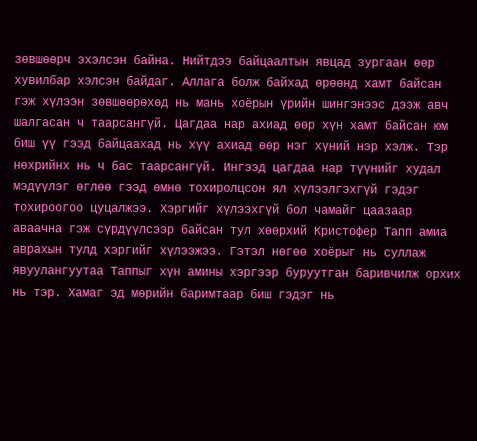зөвшөөрч эхэлсэн байна. Нийтдээ байцаалтын явцад зургаан өөр хувилбар хэлсэн байдаг. Аллага болж байхад өрөөнд хамт байсан гэж хүлээн зөвшөөрөхөд нь мань хоёрын үрийн шингэнээс дээж авч шалгасан ч таарсангүй. Цагдаа нар ахиад өөр хүн хамт байсан юм биш үү гээд байцаахад нь хүү ахиад өөр нэг хүний нэр хэлж. Тэр нөхрийнх нь ч бас таарсангүй. Ингээд цагдаа нар түүнийг худал мэдүүлэг өглөө гээд өмнө тохиролцсон ял хүлээлгэхгүй гэдэг тохироогоо цуцалжээ. Хэргийг хүлээхгүй бол чамайг цаазаар аваачна гэж сүрдүүлсээр байсан тул хөөрхий Кристофер Тапп амиа аврахын тулд хэргийг хүлээжээ. Гэтэл нөгөө хоёрыг нь суллаж явуулангуутаа Таппыг хүн амины хэргээр буруутган баривчилж орхих нь тэр. Хамаг эд мөрийн баримтаар биш гэдэг нь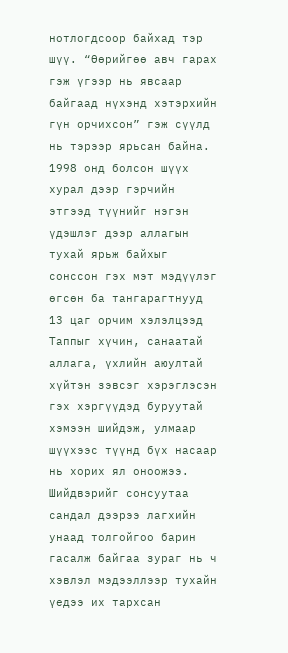нотлогдсоор байхад тэр шүү. “Өөрийгөө авч гарах гэж үгээр нь явсаар байгаад нүхэнд хэтэрхийн гүн орчихсон” гэж сүүлд нь тэрээр ярьсан байна. 1998 онд болсон шүүх хурал дээр гэрчийн этгээд түүнийг нэгэн үдэшлэг дээр аллагын тухай ярьж байхыг сонссон гэх мэт мэдүүлэг өгсөн ба тангарагтнууд 13 цаг орчим хэлэлцээд Таппыг хүчин, санаатай аллага, үхлийн аюултай хүйтэн зэвсэг хэрэглэсэн гэх хэргүүдэд буруутай хэмээн шийдэж, улмаар шүүхээс түүнд бүх насаар нь хорих ял оноожээ. Шийдвэрийг сонсуутаа сандал дээрээ лагхийн унаад толгойгоо барин гасалж байгаа зураг нь ч хэвлэл мэдээллээр тухайн үедээ их тархсан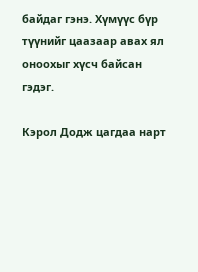байдаг гэнэ. Хүмүүс бүр түүнийг цаазаар авах ял оноохыг хүсч байсан гэдэг.

Кэрол Додж цагдаа нарт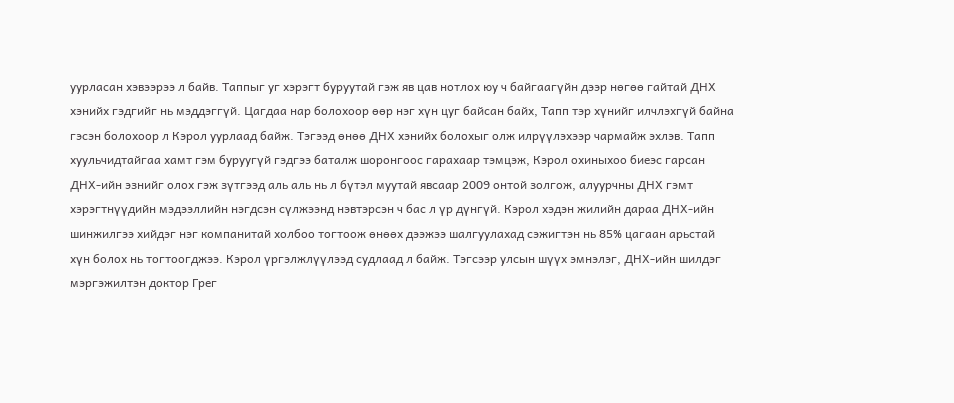уурласан хэвээрээ л байв. Таппыг уг хэрэгт буруутай гэж яв цав нотлох юу ч байгаагүйн дээр нөгөө гайтай ДНХ хэнийх гэдгийг нь мэддэггүй. Цагдаа нар болохоор өөр нэг хүн цуг байсан байх, Тапп тэр хүнийг илчлэхгүй байна гэсэн болохоор л Кэрол уурлаад байж. Тэгээд өнөө ДНХ хэнийх болохыг олж илрүүлэхээр чармайж эхлэв. Тапп хуульчидтайгаа хамт гэм буруугүй гэдгээ баталж шоронгоос гарахаар тэмцэж, Кэрол охиныхоо биеэс гарсан ДНХ-ийн эзнийг олох гэж зүтгээд аль аль нь л бүтэл муутай явсаар 2009 онтой золгож, алуурчны ДНХ гэмт хэрэгтнүүдийн мэдээллийн нэгдсэн сүлжээнд нэвтэрсэн ч бас л үр дүнгүй. Кэрол хэдэн жилийн дараа ДНХ-ийн шинжилгээ хийдэг нэг компанитай холбоо тогтоож өнөөх дээжээ шалгуулахад сэжигтэн нь 85% цагаан арьстай хүн болох нь тогтоогджээ. Кэрол үргэлжлүүлээд судлаад л байж. Тэгсээр улсын шүүх эмнэлэг, ДНХ-ийн шилдэг мэргэжилтэн доктор Грег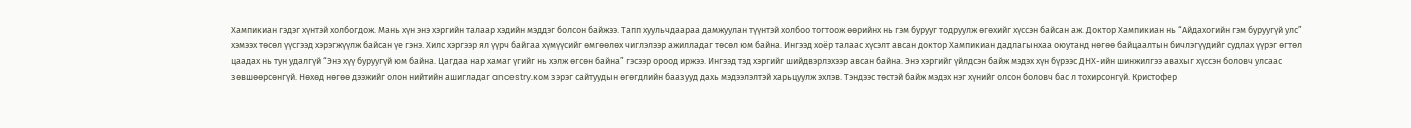Хампикиан гэдэг хүнтэй холбогдож. Мань хүн энэ хэргийн талаар хэдийн мэддэг болсон байжээ. Тапп хуульчдаараа дамжуулан түүнтэй холбоо тогтоож өөрийнх нь гэм бурууг тодруулж өгөхийг хүссэн байсан аж. Доктор Хампикиан нь “Айдахогийн гэм буруугүй улс” хэмээх төсөл үүсгээд хэрэгжүүлж байсан үе гэнэ. Хилс хэргээр ял үүрч байгаа хүмүүсийг өмгөөлөх чиглэлээр ажилладаг төсөл юм байна. Ингээд хоёр талаас хүсэлт авсан доктор Хампикиан дадлагынхаа оюутанд нөгөө байцаалтын бичлэгүүдийг судлах үүрэг өгтөл цаадах нь тун удалгүй “Энэ хүү буруугүй юм байна. Цагдаа нар хамаг үгийг нь хэлж өгсөн байна” гэсээр ороод иржээ. Ингээд тэд хэргийг шийдвэрлэхээр авсан байна. Энэ хэргийг үйлдсэн байж мэдэх хүн бүрээс ДНХ-ийн шинжилгээ авахыг хүссэн боловч улсаас зөвшөөрсөнгүй. Нөхөд нөгөө дээжийг олон нийтийн ашигладаг ancestry.ком зэрэг сайтуудын өгөгдлийн баазууд дахь мэдээлэлтэй харьцуулж эхлэв. Тэндээс төстэй байж мэдэх нэг хүнийг олсон боловч бас л тохирсонгүй. Кристофер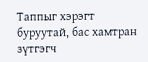Таппыг хэрэгт буруутай, бас хамтран зүтгэгч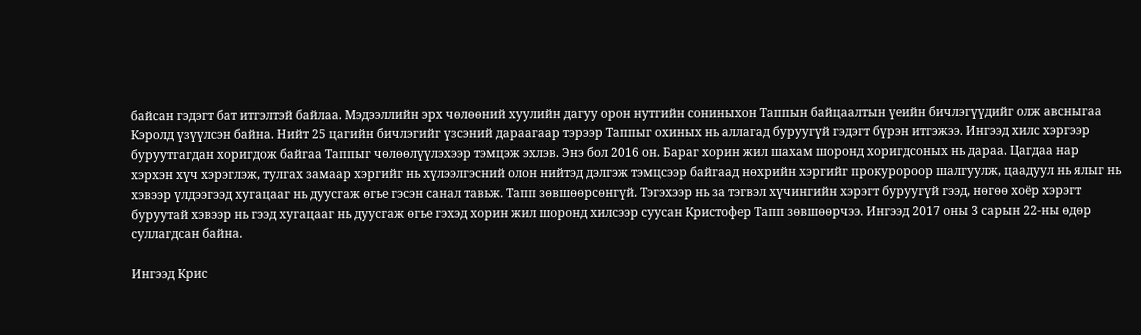байсан гэдэгт бат итгэлтэй байлаа. Мэдээллийн эрх чөлөөний хуулийн дагуу орон нутгийн сониныхон Таппын байцаалтын үеийн бичлэгүүдийг олж авсныгаа Кэролд үзүүлсэн байна. Нийт 25 цагийн бичлэгийг үзсэний дараагаар тэрээр Таппыг охиных нь аллагад буруугүй гэдэгт бүрэн итгэжээ. Ингээд хилс хэргээр буруутгагдан хоригдож байгаа Таппыг чөлөөлүүлэхээр тэмцэж эхлэв. Энэ бол 2016 он. Бараг хорин жил шахам шоронд хоригдсоных нь дараа. Цагдаа нар хэрхэн хүч хэрэглэж, тулгах замаар хэргийг нь хүлээлгэсний олон нийтэд дэлгэж тэмцсээр байгаад нөхрийн хэргийг прокуророор шалгуулж, цаадуул нь ялыг нь хэвээр үлдээгээд хугацааг нь дуусгаж өгье гэсэн санал тавьж. Тапп зөвшөөрсөнгүй. Тэгэхээр нь за тэгвэл хүчингийн хэрэгт буруугүй гээд, нөгөө хоёр хэрэгт буруутай хэвээр нь гээд хугацааг нь дуусгаж өгье гэхэд хорин жил шоронд хилсээр суусан Кристофер Тапп зөвшөөрчээ. Ингээд 2017 оны 3 сарын 22-ны өдөр суллагдсан байна.

Ингээд Крис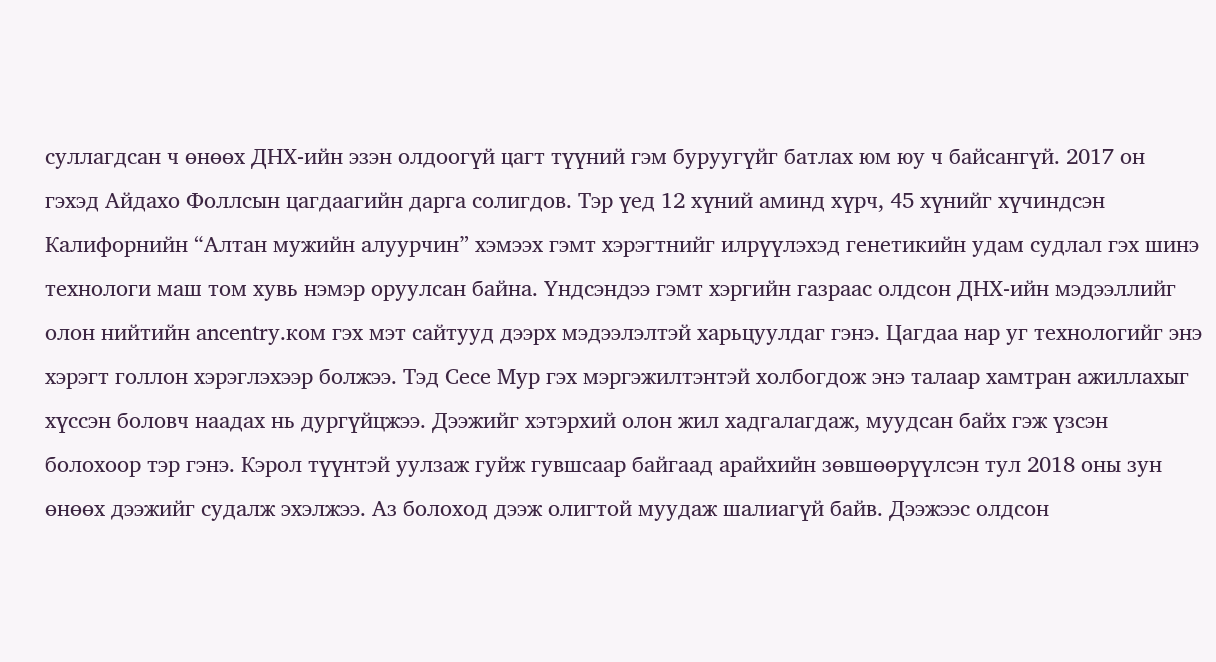суллагдсан ч өнөөх ДНХ-ийн эзэн олдоогүй цагт түүний гэм буруугүйг батлах юм юу ч байсангүй. 2017 он гэхэд Айдахо Фоллсын цагдаагийн дарга солигдов. Тэр үед 12 хүний аминд хүрч, 45 хүнийг хүчиндсэн Калифорнийн “Алтан мужийн алуурчин” хэмээх гэмт хэрэгтнийг илрүүлэхэд генетикийн удам судлал гэх шинэ технологи маш том хувь нэмэр оруулсан байна. Үндсэндээ гэмт хэргийн газраас олдсон ДНХ-ийн мэдээллийг олон нийтийн ancentry.ком гэх мэт сайтууд дээрх мэдээлэлтэй харьцуулдаг гэнэ. Цагдаа нар уг технологийг энэ хэрэгт голлон хэрэглэхээр болжээ. Тэд Сесе Мур гэх мэргэжилтэнтэй холбогдож энэ талаар хамтран ажиллахыг хүссэн боловч наадах нь дургүйцжээ. Дээжийг хэтэрхий олон жил хадгалагдаж, муудсан байх гэж үзсэн болохоор тэр гэнэ. Кэрол түүнтэй уулзаж гуйж гувшсаар байгаад арайхийн зөвшөөрүүлсэн тул 2018 оны зун өнөөх дээжийг судалж эхэлжээ. Аз болоход дээж олигтой муудаж шалиагүй байв. Дээжээс олдсон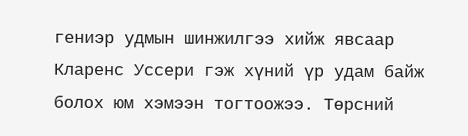гениэр удмын шинжилгээ хийж явсаар Кларенс Уссери гэж хүний үр удам байж болох юм хэмээн тогтоожээ. Төрсний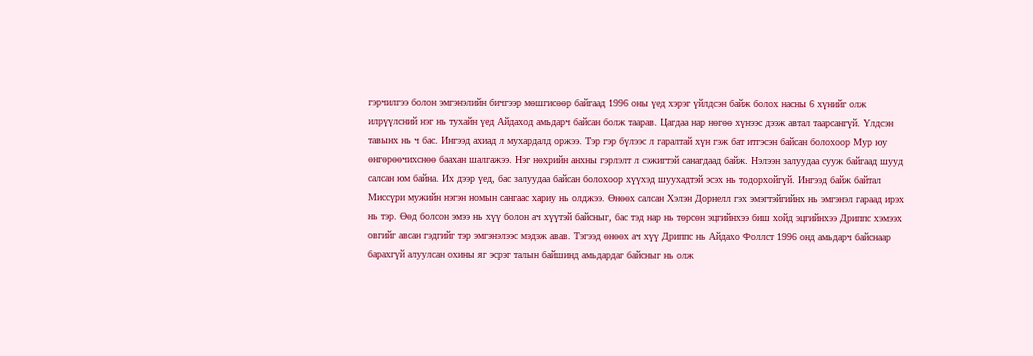гэрчилгээ болон эмгэнэлийн бичгээр мөшгисөөр байгаад 1996 оны үед хэрэг үйлдсэн байж болох насны 6 хүнийг олж илрүүлсний нэг нь тухайн үед Айдаход амьдарч байсан болж таарав. Цагдаа нар нөгөө хүнээс дээж автал таарсангүй. Үлдсэн тавынх нь ч бас. Ингээд ахиад л мухардалд оржээ. Тэр гэр бүлээс л гаралтай хүн гэж бат итгэсэн байсан болохоор Мур юу өнгөрөөчихснөө баахан шалгажээ. Нэг нөхрийн анхны гэрлэлт л сэжигтэй санагдаад байж. Нэлээн залуудаа сууж байгаад шууд салсан юм байна. Их дээр үед, бас залуудаа байсан болохоор хүүхэд шуухадтэй эсэх нь тодорхойгүй. Ингээд байж байтал Миссүри мужийн нэгэн номын сангаас хариу нь олджээ. Өнөөх салсан Хэлэн Дорнелл гэх эмэгтэйгийнх нь эмгэнэл гараад ирэх нь тэр. Өөд болсон эмээ нь хүү болон ач хүүтэй байсныг, бас тэд нар нь төрсөн эцгийнхээ биш хойд эцгийнхээ Дриппс хэмээх овгийг авсан гэдгийг тэр эмгэнэлээс мэдэж авав. Тэгээд өнөөх ач хүү Дриппс нь Айдахо Фоллст 1996 онд амьдарч байснаар барахгүй алуулсан охины яг эсрэг талын байшинд амьдардаг байсныг нь олж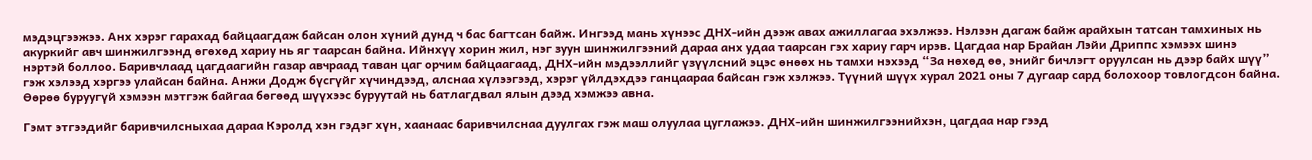мэдэцгээжээ. Анх хэрэг гарахад байцаагдаж байсан олон хүний дунд ч бас багтсан байж. Ингээд мань хүнээс ДНХ-ийн дээж авах ажиллагаа эхэлжээ. Нэлээн дагаж байж арайхын татсан тамхиных нь акуркийг авч шинжилгээнд өгөхөд хариу нь яг таарсан байна. Ийнхүү хорин жил, нэг зуун шинжилгээний дараа анх удаа таарсан гэх хариу гарч ирэв. Цагдаа нар Брайан Лэйи Дриппс хэмээх шинэ нэртэй боллоо. Баривчлаад цагдаагийн газар авчраад таван цаг орчим байцаагаад, ДНХ-ийн мэдээллийг үзүүлсний эцэс өнөөх нь тамхи нэхээд “За нөхөд өө, энийг бичлэгт оруулсан нь дээр байх шүү” гэж хэлээд хэргээ улайсан байна. Анжи Додж бүсгүйг хүчиндээд, алснаа хүлээгээд, хэрэг үйлдэхдээ ганцаараа байсан гэж хэлжээ. Түүний шүүх хурал 2021 оны 7 дугаар сард болохоор товлогдсон байна. Өөрөө буруугүй хэмээн мэтгэж байгаа бөгөөд шүүхээс буруутай нь батлагдвал ялын дээд хэмжээ авна.

Гэмт этгээдийг баривчилсныхаа дараа Кэролд хэн гэдэг хүн, хаанаас баривчилснаа дуулгах гэж маш олуулаа цуглажээ. ДНХ-ийн шинжилгээнийхэн, цагдаа нар гээд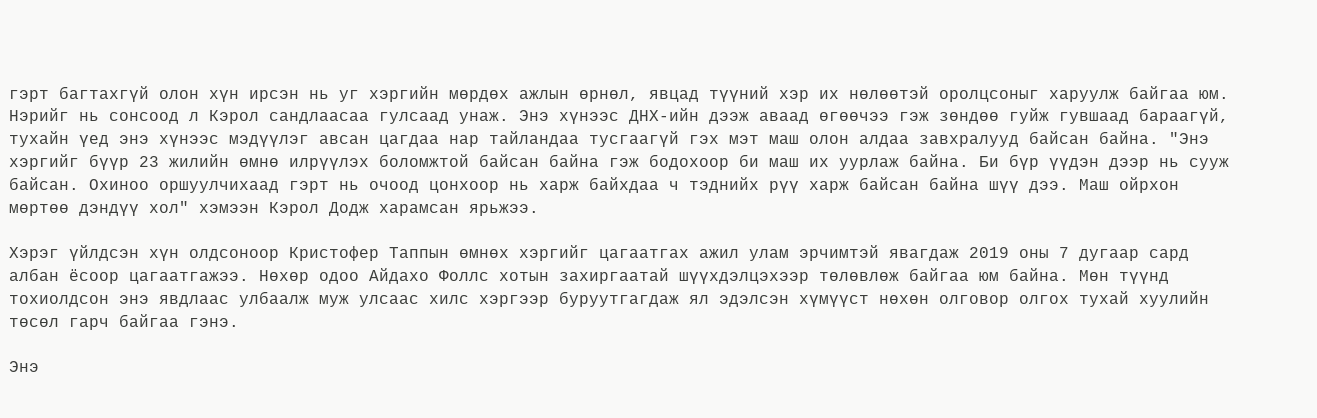гэрт багтахгүй олон хүн ирсэн нь уг хэргийн мөрдөх ажлын өрнөл, явцад түүний хэр их нөлөөтэй оролцсоныг харуулж байгаа юм. Нэрийг нь сонсоод л Кэрол сандлаасаа гулсаад унаж. Энэ хүнээс ДНХ-ийн дээж аваад өгөөчээ гэж зөндөө гуйж гувшаад бараагүй, тухайн үед энэ хүнээс мэдүүлэг авсан цагдаа нар тайландаа тусгаагүй гэх мэт маш олон алдаа завхралууд байсан байна. "Энэ хэргийг бүүр 23 жилийн өмнө илрүүлэх боломжтой байсан байна гэж бодохоор би маш их уурлаж байна. Би бүр үүдэн дээр нь сууж байсан. Охиноо оршуулчихаад гэрт нь очоод цонхоор нь харж байхдаа ч тэднийх рүү харж байсан байна шүү дээ. Маш ойрхон мөртөө дэндүү хол" хэмээн Кэрол Додж харамсан ярьжээ.

Хэрэг үйлдсэн хүн олдсоноор Кристофер Таппын өмнөх хэргийг цагаатгах ажил улам эрчимтэй явагдаж 2019 оны 7 дугаар сард албан ёсоор цагаатгажээ. Нөхөр одоо Айдахо Фоллс хотын захиргаатай шүүхдэлцэхээр төлөвлөж байгаа юм байна. Мөн түүнд тохиолдсон энэ явдлаас улбаалж муж улсаас хилс хэргээр буруутгагдаж ял эдэлсэн хүмүүст нөхөн олговор олгох тухай хуулийн төсөл гарч байгаа гэнэ.

Энэ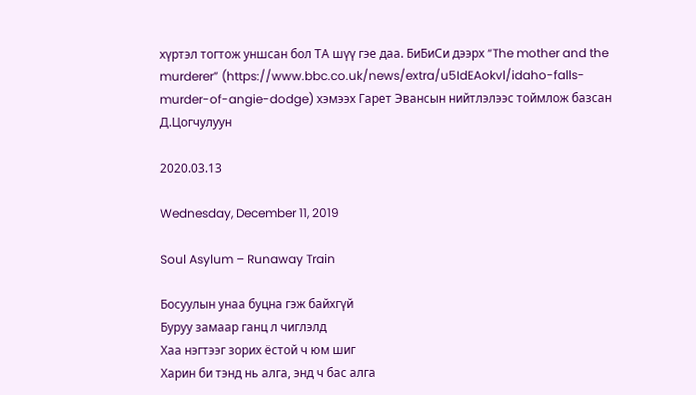хүртэл тогтож уншсан бол ТА шүү гэе даа. БиБиСи дээрх “The mother and the murderer” (https://www.bbc.co.uk/news/extra/u5IdEAokvl/idaho-falls-murder-of-angie-dodge) хэмээх Гарет Эвансын нийтлэлээс тоймлож базсан Д.Цогчулуун

2020.03.13

Wednesday, December 11, 2019

Soul Asylum – Runaway Train

Босуулын унаа буцна гэж байхгүй
Буруу замаар ганц л чиглэлд
Хаа нэгтээг зорих ёстой ч юм шиг
Харин би тэнд нь алга, энд ч бас алга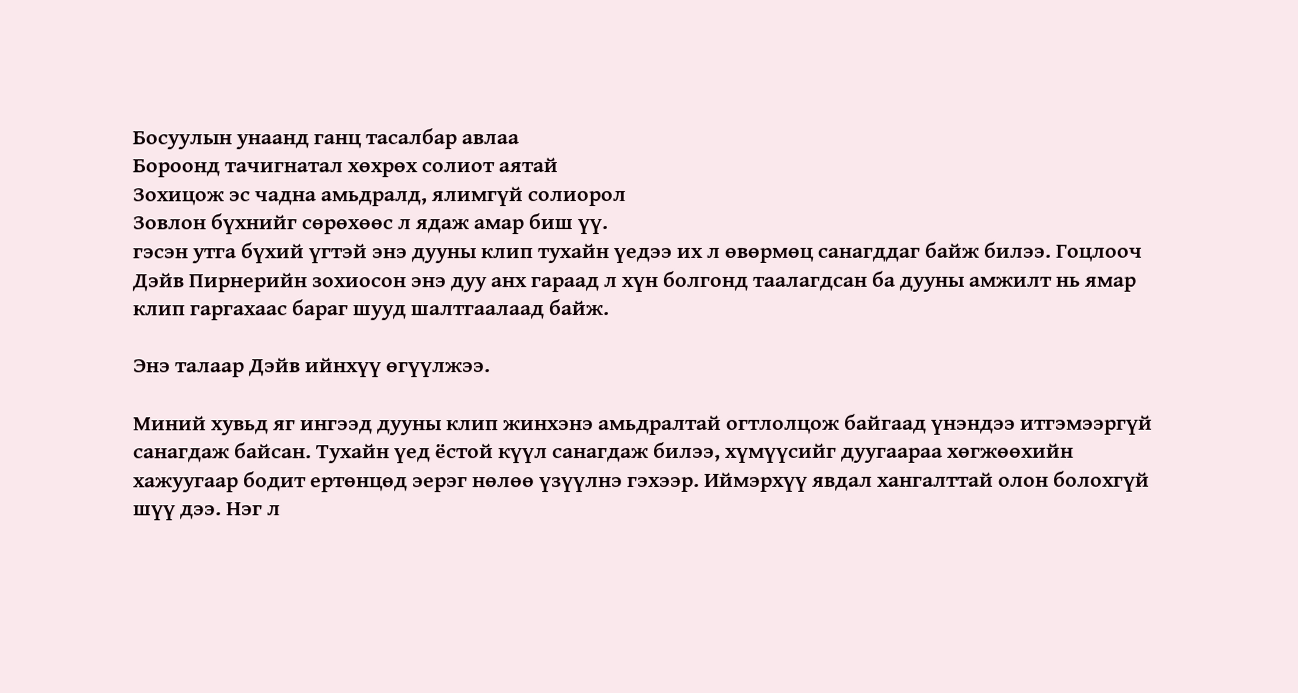Босуулын унаанд ганц тасалбар авлаа
Бороонд тачигнатал хөхрөх солиот аятай
Зохицож эс чадна амьдралд, ялимгүй солиорол
Зовлон бүхнийг сөрөхөөс л ядаж амар биш үү.
гэсэн утга бүхий үгтэй энэ дууны клип тухайн үедээ их л өвөрмөц санагддаг байж билээ. Гоцлооч Дэйв Пирнерийн зохиосон энэ дуу анх гараад л хүн болгонд таалагдсан ба дууны амжилт нь ямар клип гаргахаас бараг шууд шалтгаалаад байж.

Энэ талаар Дэйв ийнхүү өгүүлжээ.

Миний хувьд яг ингээд дууны клип жинхэнэ амьдралтай огтлолцож байгаад үнэндээ итгэмээргүй санагдаж байсан. Тухайн үед ёстой күүл санагдаж билээ, хүмүүсийг дуугаараа хөгжөөхийн хажуугаар бодит ертөнцөд эерэг нөлөө үзүүлнэ гэхээр. Иймэрхүү явдал хангалттай олон болохгүй шүү дээ. Нэг л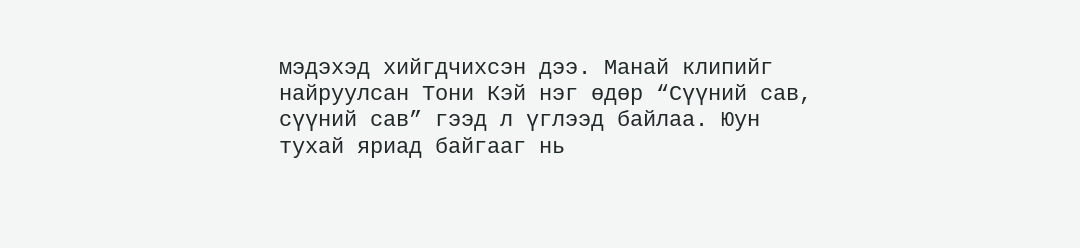мэдэхэд хийгдчихсэн дээ. Манай клипийг найруулсан Тони Кэй нэг өдөр “Сүүний сав, сүүний сав” гээд л үглээд байлаа. Юун тухай яриад байгааг нь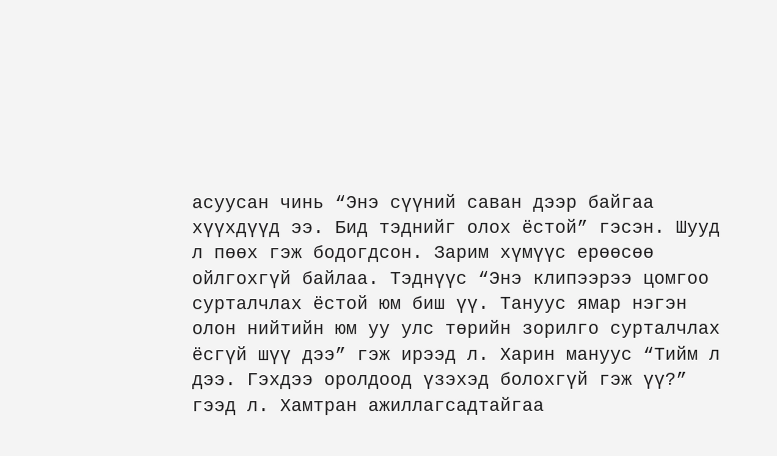асуусан чинь “Энэ сүүний саван дээр байгаа хүүхдүүд ээ. Бид тэднийг олох ёстой” гэсэн. Шууд л пөөх гэж бодогдсон. Зарим хүмүүс ерөөсөө ойлгохгүй байлаа. Тэднүүс “Энэ клипээрээ цомгоо сурталчлах ёстой юм биш үү. Тануус ямар нэгэн олон нийтийн юм уу улс төрийн зорилго сурталчлах ёсгүй шүү дээ” гэж ирээд л. Харин мануус “Тийм л дээ. Гэхдээ оролдоод үзэхэд болохгүй гэж үү?” гээд л. Хамтран ажиллагсадтайгаа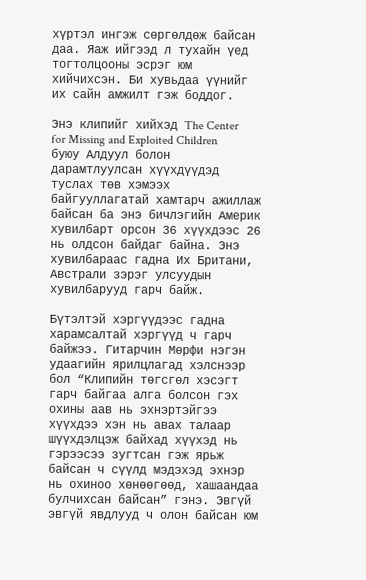хүртэл ингэж сөргөлдөж байсан даа. Яаж ийгээд л тухайн үед тогтолцооны эсрэг юм хийчихсэн. Би хувьдаа үүнийг их сайн амжилт гэж боддог.

Энэ клипийг хийхэд The Center for Missing and Exploited Children буюу Алдуул болон дарамтлуулсан хүүхдүүдэд туслах төв хэмээх байгууллагатай хамтарч ажиллаж байсан ба энэ бичлэгийн Америк хувилбарт орсон 36 хүүхдээс 26 нь олдсон байдаг байна. Энэ хувилбараас гадна Их Британи, Австрали зэрэг улсуудын хувилбарууд гарч байж.

Бүтэлтэй хэргүүдээс гадна харамсалтай хэргүүд ч гарч байжээ. Гитарчин Мөрфи нэгэн удаагийн ярилцлагад хэлснээр бол “Клипийн төгсгөл хэсэгт гарч байгаа алга болсон гэх охины аав нь эхнэртэйгээ хүүхдээ хэн нь авах талаар шүүхдэлцэж байхад хүүхэд нь гэрээсээ зугтсан гэж ярьж байсан ч сүүлд мэдэхэд эхнэр нь охиноо хөнөөгөөд, хашаандаа булчихсан байсан” гэнэ. Эвгүй эвгүй явдлууд ч олон байсан юм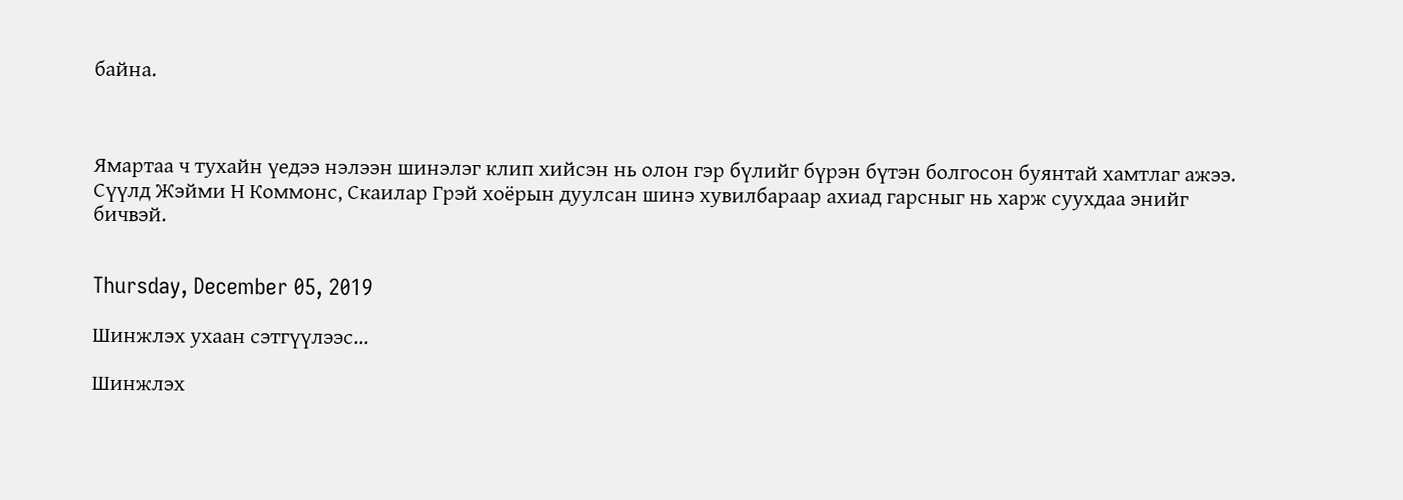байна.



Ямартаа ч тухайн үедээ нэлээн шинэлэг клип хийсэн нь олон гэр бүлийг бүрэн бүтэн болгосон буянтай хамтлаг ажээ. Сүүлд Жэйми Н Коммонс, Скаилар Грэй хоёрын дуулсан шинэ хувилбараар ахиад гарсныг нь харж суухдаа энийг бичвэй.


Thursday, December 05, 2019

Шинжлэх ухаан сэтгүүлээс...

Шинжлэх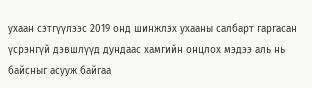ухаан сэтгүүлээс 2019 онд шинжлэх ухааны салбарт гаргасан үсрэнгүй дэвшлүүд дундаас хамгийн онцлох мэдээ аль нь байсныг асууж байгаа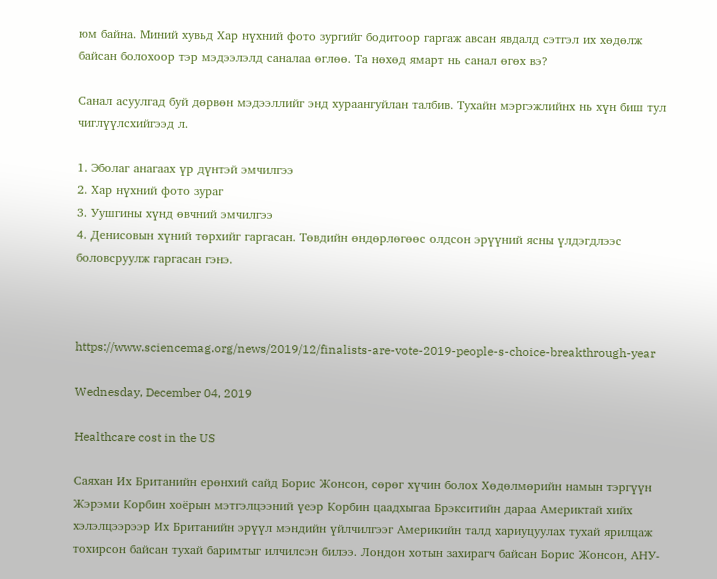юм байна. Миний хувьд Хар нүхний фото зургийг бодитоор гаргаж авсан явдалд сэтгэл их хөдөлж байсан болохоор тэр мэдээлэлд саналаа өглөө. Та нөхөд ямарт нь санал өгөх вэ?

Санал асуулгад буй дөрвөн мэдээллийг энд хураангуйлан талбив. Тухайн мэргэжлийнх нь хүн биш тул чиглүүлсхийгээд л.

1. Эболаг анагаах үр дүнтэй эмчилгээ
2. Хар нүхний фото зураг
3. Уушгины хүнд өвчний эмчилгээ
4. Денисовын хүний төрхийг гаргасан. Төвдийн өндөрлөгөөс олдсон эрүүний ясны үлдэгдлээс боловсруулж гаргасан гэнэ.



https://www.sciencemag.org/news/2019/12/finalists-are-vote-2019-people-s-choice-breakthrough-year

Wednesday, December 04, 2019

Healthcare cost in the US

Саяхан Их Британийн ерөнхий сайд Борис Жонсон, сөрөг хүчин болох Хөдөлмөрийн намын тэргүүн Жэрэми Корбин хоёрын мэтгэлцээний үеэр Корбин цаадхыгаа Брэкситийн дараа Америктай хийх хэлэлцээрээр Их Британийн эрүүл мэндийн үйлчилгээг Америкийн талд хариуцуулах тухай ярилцаж тохирсон байсан тухай баримтыг илчилсэн билээ. Лондон хотын захирагч байсан Борис Жонсон, АНУ-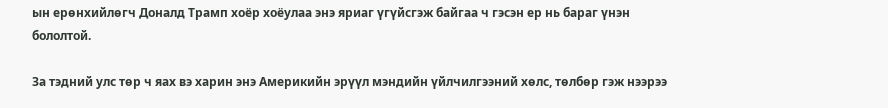ын ерөнхийлөгч Доналд Трамп хоёр хоёулаа энэ яриаг үгүйсгэж байгаа ч гэсэн ер нь бараг үнэн бололтой.

За тэдний улс төр ч яах вэ харин энэ Америкийн эрүүл мэндийн үйлчилгээний хөлс, төлбөр гэж нээрээ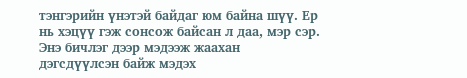тэнгэрийн үнэтэй байдаг юм байна шүү. Ер нь хэцүү гэж сонсож байсан л даа, мэр сэр. Энэ бичлэг дээр мэдээж жаахан дэгсдүүлсэн байж мэдэх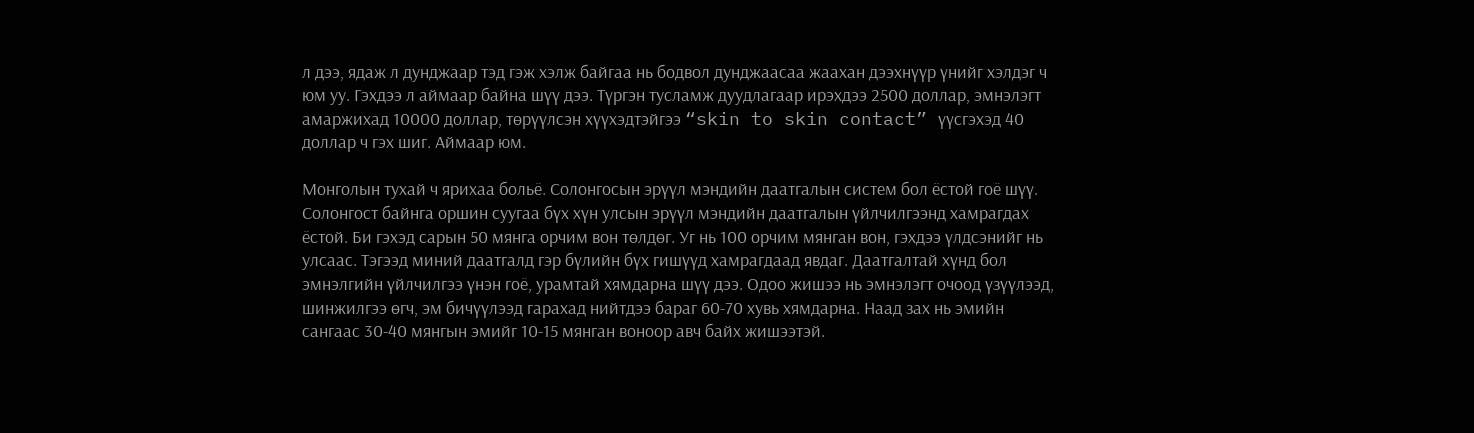л дээ, ядаж л дунджаар тэд гэж хэлж байгаа нь бодвол дунджаасаа жаахан дээхнүүр үнийг хэлдэг ч юм уу. Гэхдээ л аймаар байна шүү дээ. Түргэн тусламж дуудлагаар ирэхдээ 2500 доллар, эмнэлэгт амаржихад 10000 доллар, төрүүлсэн хүүхэдтэйгээ “skin to skin contact” үүсгэхэд 40 доллар ч гэх шиг. Аймаар юм.

Монголын тухай ч ярихаа больё. Солонгосын эрүүл мэндийн даатгалын систем бол ёстой гоё шүү. Солонгост байнга оршин суугаа бүх хүн улсын эрүүл мэндийн даатгалын үйлчилгээнд хамрагдах ёстой. Би гэхэд сарын 50 мянга орчим вон төлдөг. Уг нь 100 орчим мянган вон, гэхдээ үлдсэнийг нь улсаас. Тэгээд миний даатгалд гэр бүлийн бүх гишүүд хамрагдаад явдаг. Даатгалтай хүнд бол эмнэлгийн үйлчилгээ үнэн гоё, урамтай хямдарна шүү дээ. Одоо жишээ нь эмнэлэгт очоод үзүүлээд, шинжилгээ өгч, эм бичүүлээд гарахад нийтдээ бараг 60-70 хувь хямдарна. Наад зах нь эмийн сангаас 30-40 мянгын эмийг 10-15 мянган воноор авч байх жишээтэй.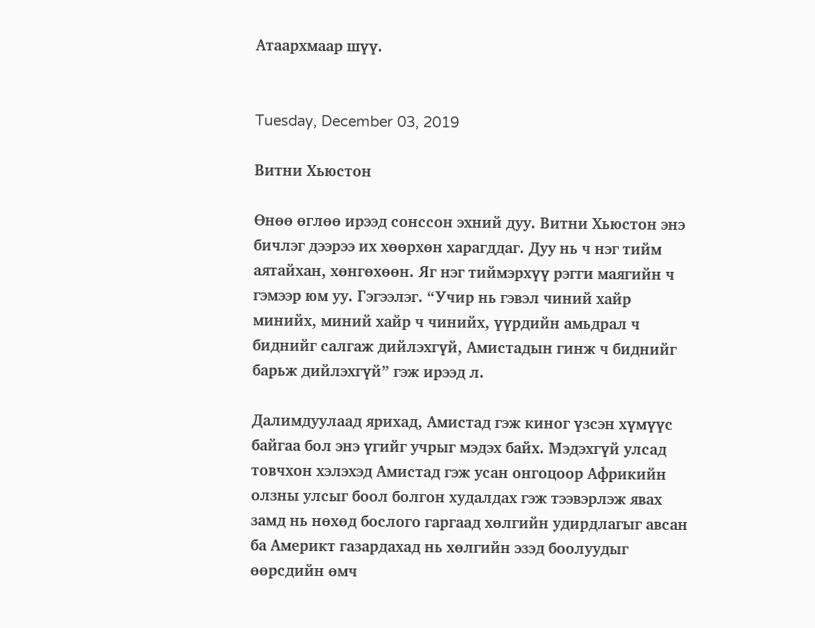Атаархмаар шүү.


Tuesday, December 03, 2019

Витни Хьюстон

Өнөө өглөө ирээд сонссон эхний дуу. Витни Хьюстон энэ бичлэг дээрээ их хөөрхөн харагддаг. Дуу нь ч нэг тийм аятайхан, хөнгөхөөн. Яг нэг тиймэрхүү рэгги маягийн ч гэмээр юм уу. Гэгээлэг. “Учир нь гэвэл чиний хайр минийх, миний хайр ч чинийх, үүрдийн амьдрал ч биднийг салгаж дийлэхгүй, Амистадын гинж ч биднийг барьж дийлэхгүй” гэж ирээд л.

Далимдуулаад ярихад, Амистад гэж киног үзсэн хүмүүс байгаа бол энэ үгийг учрыг мэдэх байх. Мэдэхгүй улсад товчхон хэлэхэд Амистад гэж усан онгоцоор Африкийн олзны улсыг боол болгон худалдах гэж тээвэрлэж явах замд нь нөхөд бослого гаргаад хөлгийн удирдлагыг авсан ба Америкт газардахад нь хөлгийн эзэд боолуудыг өөрсдийн өмч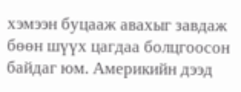хэмээн буцааж авахыг завдаж бөөн шүүх цагдаа болцгоосон байдаг юм. Америкийн дээд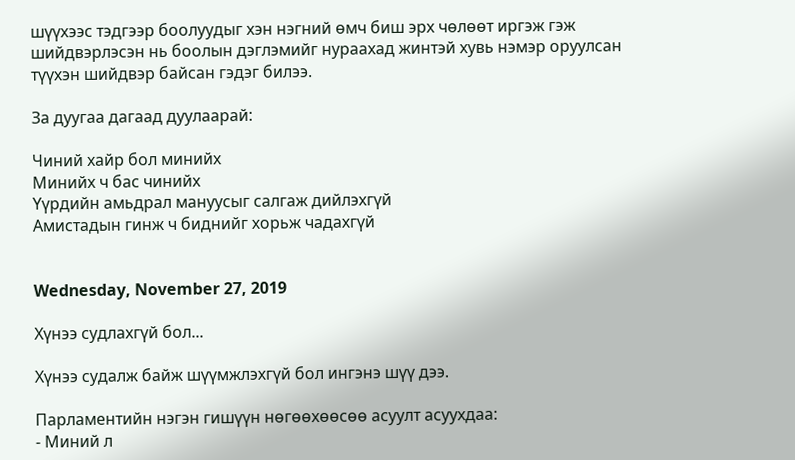шүүхээс тэдгээр боолуудыг хэн нэгний өмч биш эрх чөлөөт иргэж гэж шийдвэрлэсэн нь боолын дэглэмийг нураахад жинтэй хувь нэмэр оруулсан түүхэн шийдвэр байсан гэдэг билээ.

За дуугаа дагаад дуулаарай:

Чиний хайр бол минийх
Минийх ч бас чинийх
Үүрдийн амьдрал мануусыг салгаж дийлэхгүй
Амистадын гинж ч биднийг хорьж чадахгүй


Wednesday, November 27, 2019

Хүнээ судлахгүй бол...

Хүнээ судалж байж шүүмжлэхгүй бол ингэнэ шүү дээ.

Парламентийн нэгэн гишүүн нөгөөхөөсөө асуулт асуухдаа:
- Миний л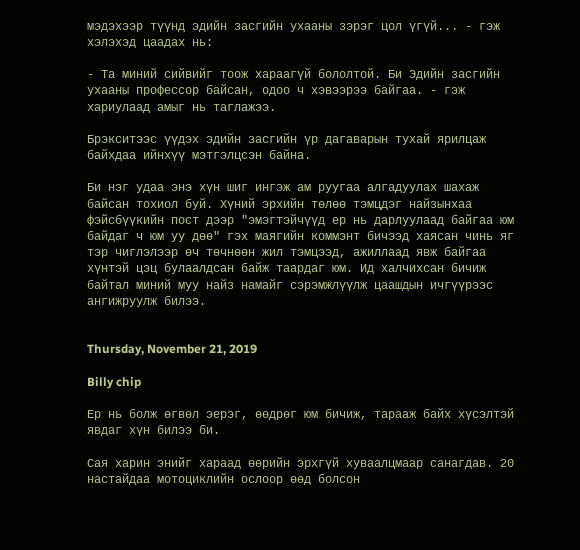мэдэхээр түүнд эдийн засгийн ухааны зэрэг цол үгүй... - гэж хэлэхэд цаадах нь:

- Та миний сийвийг тоож хараагүй бололтой. Би Эдийн засгийн ухааны профессор байсан, одоо ч хэвээрээ байгаа. - гэж хариулаад амыг нь таглажээ.

Брэкситээс үүдэх эдийн засгийн үр дагаварын тухай ярилцаж байхдаа ийнхүү мэтгэлцсэн байна.

Би нэг удаа энэ хүн шиг ингэж ам руугаа алгадуулах шахаж байсан тохиол буй. Хүний эрхийн төлөө тэмцдэг найзынхаа фэйсбүүкийн пост дээр "эмэгтэйчүүд ер нь дарлуулаад байгаа юм байдаг ч юм уу дөө" гэх маягийн коммэнт бичээд хаясан чинь яг тэр чиглэлээр өч төчнөөн жил тэмцээд, ажиллаад явж байгаа хүнтэй цэц булаалдсан байж таардаг юм. Ид халчихсан бичиж байтал миний муу найз намайг сэрэмжлүүлж цаашдын ичгүүрээс ангижруулж билээ.


Thursday, November 21, 2019

Billy chip

Ер нь болж өгвөл эерэг, өөдрөг юм бичиж, тарааж байх хүсэлтэй явдаг хүн билээ би.

Сая харин энийг хараад өөрийн эрхгүй хуваалцмаар санагдав. 20 настайдаа мотоциклийн ослоор өөд болсон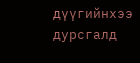дүүгийнхээ дурсгалд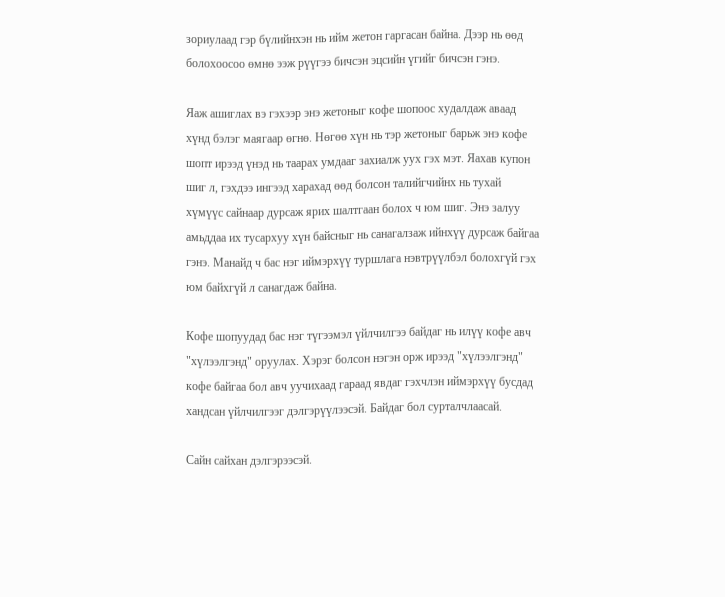зориулаад гэр бүлийнхэн нь ийм жетон гаргасан байна. Дээр нь өөд болохоосоо өмнө ээж рүүгээ бичсэн эцсийн үгийг бичсэн гэнэ.

Яаж ашиглах вэ гэхээр энэ жетоныг кофе шопоос худалдаж аваад хүнд бэлэг маягаар өгнө. Нөгөө хүн нь тэр жетоныг барьж энэ кофе шопт ирээд үнэд нь таарах умдааг захиалж уух гэх мэт. Яахав купон шиг л, гэхдээ ингээд харахад өөд болсон талийгчийнх нь тухай хүмүүс сайнаар дурсаж ярих шалтгаан болох ч юм шиг. Энэ залуу амьддаа их тусархуу хүн байсныг нь санагалзаж ийнхүү дурсаж байгаа гэнэ. Манайд ч бас нэг иймэрхүү туршлага нэвтрүүлбэл болохгүй гэх юм байхгүй л санагдаж байна.

Кофе шопуудад бас нэг түгээмэл үйлчилгээ байдаг нь илүү кофе авч "хүлээлгэнд" оруулах. Хэрэг болсон нэгэн орж ирээд "хүлээлгэнд" кофе байгаа бол авч уучихаад гараад явдаг гэхчлэн иймэрхүү бусдад хандсан үйлчилгээг дэлгэрүүлээсэй. Байдаг бол сурталчлаасай.

Сайн сайхан дэлгэрээсэй.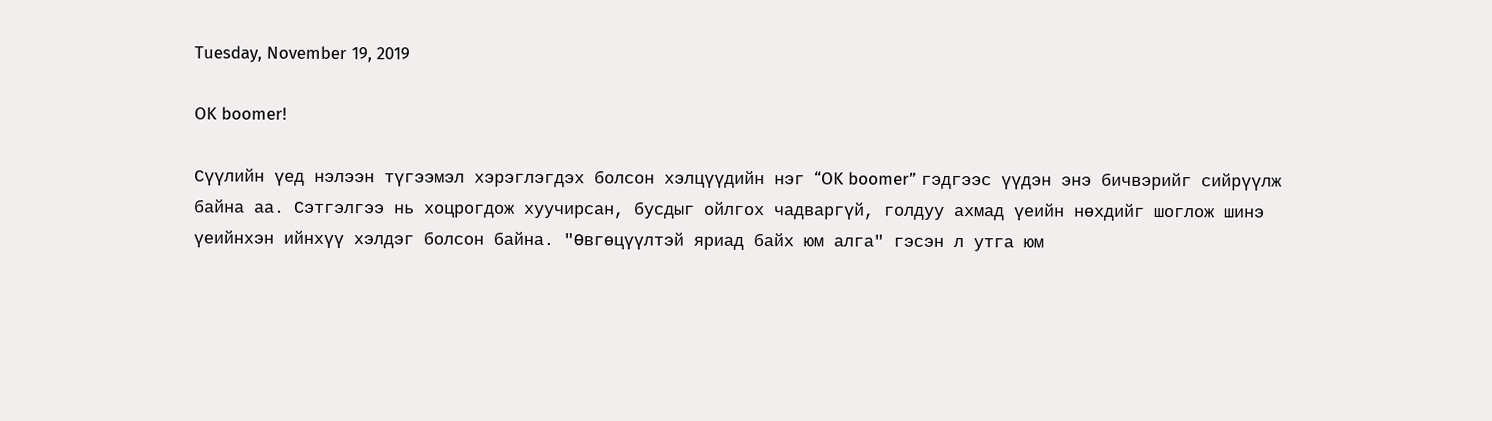Tuesday, November 19, 2019

OK boomer!

Сүүлийн үед нэлээн түгээмэл хэрэглэгдэх болсон хэлцүүдийн нэг “OK boomer” гэдгээс үүдэн энэ бичвэрийг сийрүүлж байна аа. Сэтгэлгээ нь хоцрогдож хуучирсан, бусдыг ойлгох чадваргүй, голдуу ахмад үеийн нөхдийг шоглож шинэ үеийнхэн ийнхүү хэлдэг болсон байна. "Өвгөцүүлтэй яриад байх юм алга" гэсэн л утга юм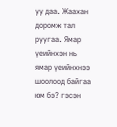уу даа. Жаахан доромж тал руугаа. Ямар үеийнхэн нь ямар үеийнхнээ шоолоод байгаа юм бэ? гэсэн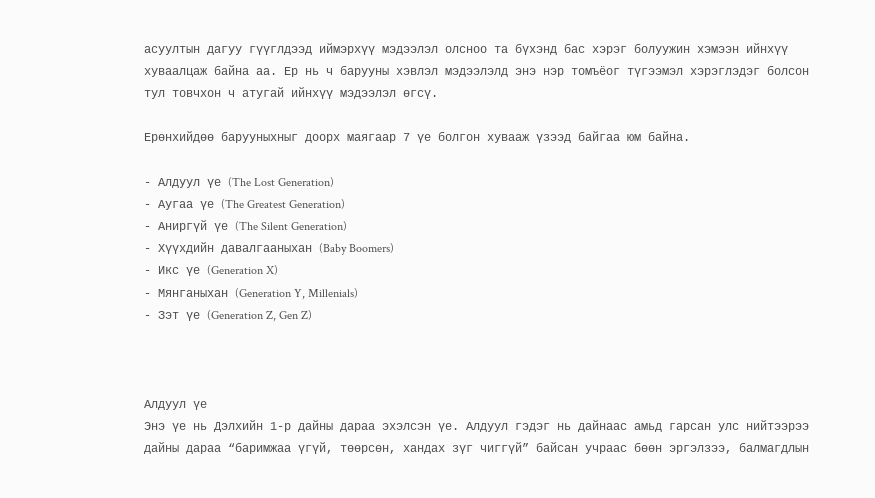асуултын дагуу гүүглдээд иймэрхүү мэдээлэл олсноо та бүхэнд бас хэрэг болуужин хэмээн ийнхүү хуваалцаж байна аа. Ер нь ч барууны хэвлэл мэдээлэлд энэ нэр томъёог түгээмэл хэрэглэдэг болсон тул товчхон ч атугай ийнхүү мэдээлэл өгсү.

Ерөнхийдөө барууныхныг доорх маягаар 7 үе болгон хувааж үзээд байгаа юм байна.

- Алдуул үе (The Lost Generation)
- Аугаа үе (The Greatest Generation)
- Аниргүй үе (The Silent Generation)
- Хүүхдийн давалгааныхан (Baby Boomers)
- Икс үе (Generation X)
- Мянганыхан (Generation Y, Millenials)
- Зэт үе (Generation Z, Gen Z)



Алдуул үе
Энэ үе нь Дэлхийн 1-р дайны дараа эхэлсэн үе. Алдуул гэдэг нь дайнаас амьд гарсан улс нийтээрээ дайны дараа “баримжаа үгүй, төөрсөн, хандах зүг чиггүй” байсан учраас бөөн эргэлзээ, балмагдлын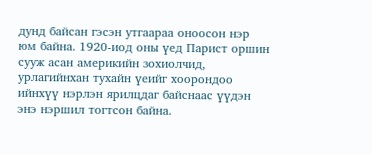дунд байсан гэсэн утгаараа оноосон нэр юм байна. 1920-иод оны үед Парист оршин сууж асан америкийн зохиолчид, урлагийнхан тухайн үеийг хоорондоо ийнхүү нэрлэн ярилцдаг байснаас үүдэн энэ нэршил тогтсон байна.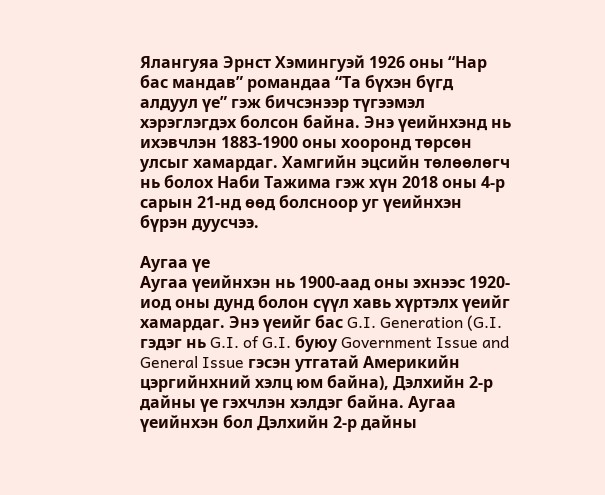Ялангуяа Эрнст Хэмингуэй 1926 оны “Нар бас мандав” романдаа “Та бүхэн бүгд алдуул үе” гэж бичсэнээр түгээмэл хэрэглэгдэх болсон байна. Энэ үеийнхэнд нь ихэвчлэн 1883-1900 оны хооронд төрсөн улсыг хамардаг. Хамгийн эцсийн төлөөлөгч нь болох Наби Тажима гэж хүн 2018 оны 4-р сарын 21-нд өөд болсноор уг үеийнхэн бүрэн дуусчээ.

Аугаа үе
Аугаа үеийнхэн нь 1900-аад оны эхнээс 1920-иод оны дунд болон сүүл хавь хүртэлх үеийг хамардаг. Энэ үеийг бас G.I. Generation (G.I. гэдэг нь G.I. of G.I. буюу Government Issue and General Issue гэсэн утгатай Америкийн цэргийнхний хэлц юм байна), Дэлхийн 2-р дайны үе гэхчлэн хэлдэг байна. Аугаа үеийнхэн бол Дэлхийн 2-р дайны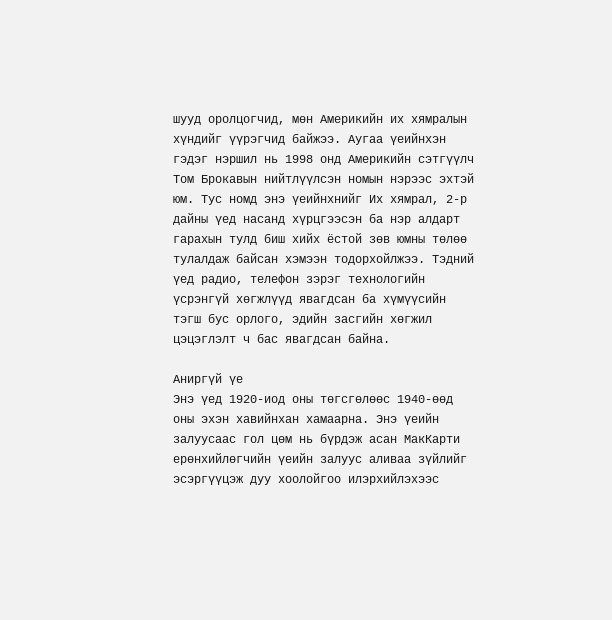шууд оролцогчид, мөн Америкийн их хямралын хүндийг үүрэгчид байжээ. Аугаа үеийнхэн гэдэг нэршил нь 1998 онд Америкийн сэтгүүлч Том Брокавын нийтлүүлсэн номын нэрээс эхтэй юм. Тус номд энэ үеийнхнийг Их хямрал, 2-р дайны үед насанд хүрцгээсэн ба нэр алдарт гарахын тулд биш хийх ёстой зөв юмны төлөө тулалдаж байсан хэмээн тодорхойлжээ. Тэдний үед радио, телефон зэрэг технологийн үсрэнгүй хөгжлүүд явагдсан ба хүмүүсийн тэгш бус орлого, эдийн засгийн хөгжил цэцэглэлт ч бас явагдсан байна.

Аниргүй үе
Энэ үед 1920-иод оны төгсгөлөөс 1940-өөд оны эхэн хавийнхан хамаарна. Энэ үеийн залуусаас гол цөм нь бүрдэж асан МакКарти ерөнхийлөгчийн үеийн залуус аливаа зүйлийг эсэргүүцэж дуу хоолойгоо илэрхийлэхээс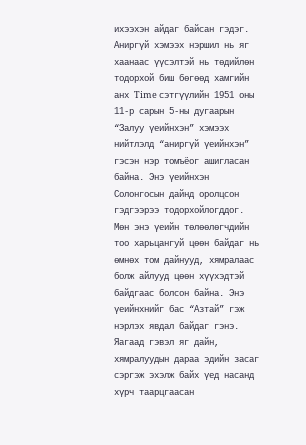ихээхэн айдаг байсан гэдэг. Аниргүй хэмээх нэршил нь яг хаанаас үүсэлтэй нь төдийлөн тодорхой биш бөгөөд хамгийн анх Time сэтгүүлийн 1951 оны 11-р сарын 5-ны дугаарын “Залуу үеийнхэн” хэмээх нийтлэлд “аниргүй үеийнхэн” гэсэн нэр томъёог ашигласан байна. Энэ үеийнхэн Солонгосын дайнд оролцсон гэдгээрээ тодорхойлогддог. Мөн энэ үеийн төлөөлөгчдийн тоо харьцангуй цөөн байдаг нь өмнөх том дайнууд, хямралаас болж айлууд цөөн хүүхэдтэй байдгаас болсон байна. Энэ үеийнхнийг бас “Азтай” гэж нэрлэх явдал байдаг гэнэ. Яагаад гэвэл яг дайн, хямралуудын дараа эдийн засаг сэргэж эхэлж байх үед насанд хүрч таарцгаасан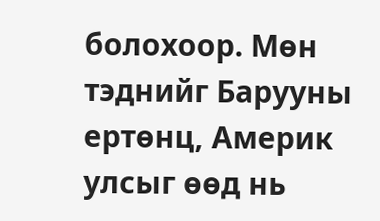болохоор. Мөн тэднийг Барууны ертөнц, Америк улсыг өөд нь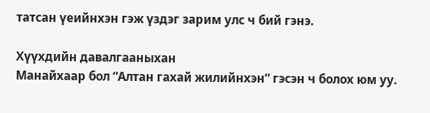татсан үеийнхэн гэж үздэг зарим улс ч бий гэнэ.

Хүүхдийн давалгааныхан
Манайхаар бол “Алтан гахай жилийнхэн” гэсэн ч болох юм уу.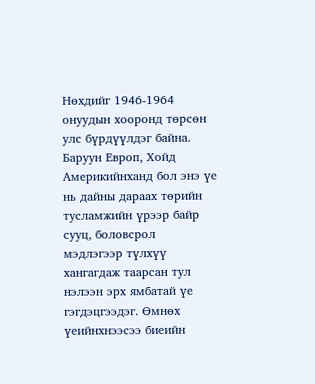Нөхдийг 1946-1964 онуудын хооронд төрсөн улс бүрдүүлдэг байна. Баруун Европ, Хойд Америкийнханд бол энэ үе нь дайны дараах төрийн тусламжийн үрээр байр сууц, боловсрол мэдлэгээр түлхүү хангагдаж таарсан тул нэлээн эрх ямбатай үе гэгдэцгээдэг. Өмнөх үеийнхнээсээ биеийн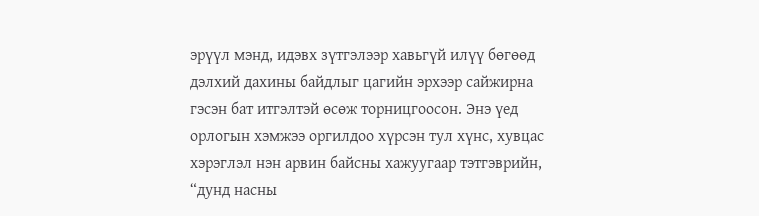эрүүл мэнд, идэвх зүтгэлээр хавьгүй илүү бөгөөд дэлхий дахины байдлыг цагийн эрхээр сайжирна гэсэн бат итгэлтэй өсөж торницгоосон. Энэ үед орлогын хэмжээ оргилдоо хүрсэн тул хүнс, хувцас хэрэглэл нэн арвин байсны хажуугаар тэтгэврийн, “дунд насны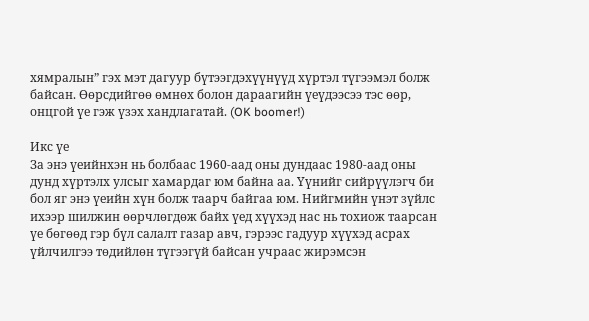хямралын” гэх мэт дагуур бүтээгдэхүүнүүд хүртэл түгээмэл болж байсан. Өөрсдийгөө өмнөх болон дараагийн үеүдээсээ тэс өөр, онцгой үе гэж үзэх хандлагатай. (OK boomer!)

Икс үе
За энэ үеийнхэн нь болбаас 1960-аад оны дундаас 1980-аад оны дунд хүртэлх улсыг хамардаг юм байна аа. Үүнийг сийрүүлэгч би бол яг энэ үеийн хүн болж таарч байгаа юм. Нийгмийн үнэт зүйлс ихээр шилжин өөрчлөгдөж байх үед хүүхэд нас нь тохиож таарсан үе бөгөөд гэр бүл салалт газар авч, гэрээс гадуур хүүхэд асрах үйлчилгээ төдийлөн түгээгүй байсан учраас жирэмсэн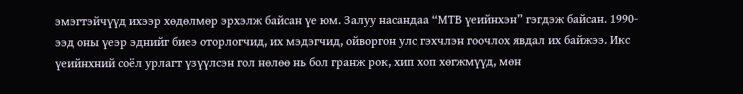эмэгтэйчүүд ихээр хөдөлмөр эрхэлж байсан үе юм. Залуу насандаа “МТВ үеийнхэн” гэгдэж байсан. 1990-ээд оны үеэр эднийг биеэ оторлогчид, их мэдэгчид, ойворгон улс гэхчлэн гоочлох явдал их байжээ. Икс үеийнхний соёл урлагт үзүүлсэн гол нөлөө нь бол гранж рок, хип хоп хөгжмүүд, мөн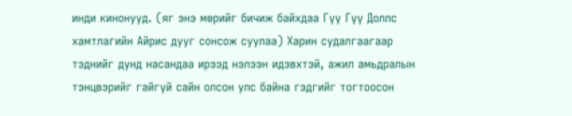инди кинонууд. (яг энэ мөрийг бичиж байхдаа Гүү Гүү Доллс хамтлагийн Айрис дууг сонсож суулаа) Харин судалгаагаар тэднийг дунд насандаа ирээд нэлээн идэвхтэй, ажил амьдралын тэнцвэрийг гайгүй сайн олсон улс байна гэдгийг тогтоосон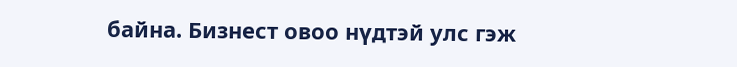байна. Бизнест овоо нүдтэй улс гэж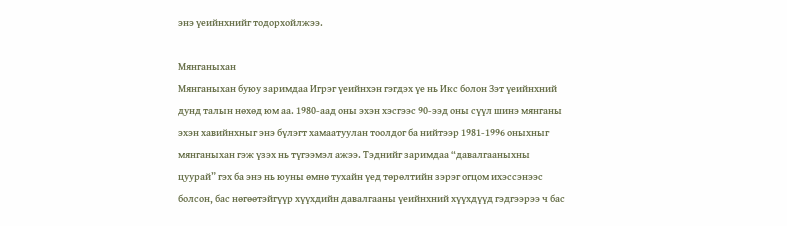энэ үеийнхнийг тодорхойлжээ.

Мянганыхан
Мянганыхан буюу заримдаа Игрэг үеийнхэн гэгдэх үе нь Икс болон Зэт үеийнхний дунд талын нөхөд юм аа. 1980-аад оны эхэн хэсгээс 90-ээд оны сүүл шинэ мянганы эхэн хавийнхныг энэ бүлэгт хамаатуулан тоолдог ба нийтээр 1981-1996 оныхныг мянганыхан гэж үзэх нь түгээмэл ажээ. Тэднийг заримдаа “давалгааныхны цуурай” гэх ба энэ нь юуны өмнө тухайн үед төрөлтийн зэрэг огцом ихэссэнээс болсон, бас нөгөөтэйгүүр хүүхдийн давалгааны үеийнхний хүүхдүүд гэдгээрээ ч бас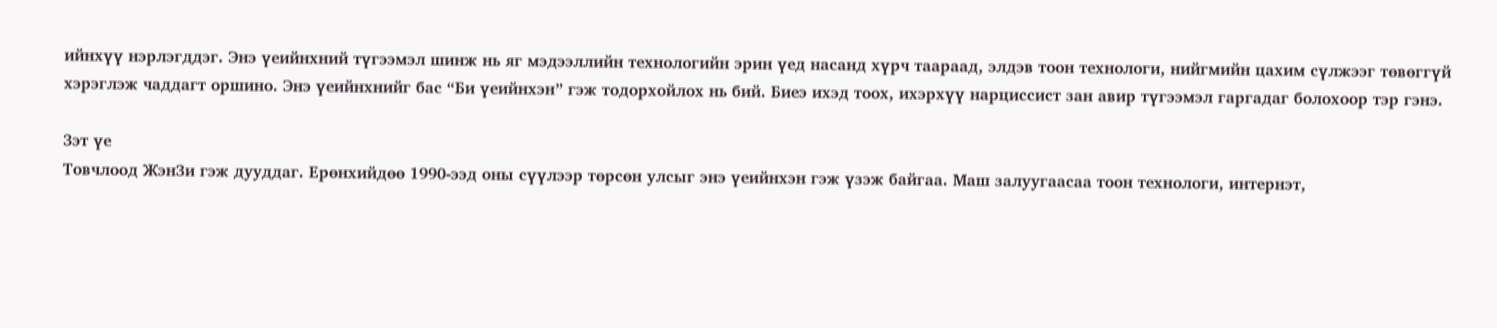ийнхүү нэрлэгддэг. Энэ үеийнхний түгээмэл шинж нь яг мэдээллийн технологийн эрин үед насанд хүрч таараад, элдэв тоон технологи, нийгмийн цахим сүлжээг төвөггүй хэрэглэж чаддагт оршино. Энэ үеийнхнийг бас “Би үеийнхэн” гэж тодорхойлох нь бий. Биеэ ихэд тоох, ихэрхүү нарциссист зан авир түгээмэл гаргадаг болохоор тэр гэнэ.

Зэт үе
Товчлоод ЖэнЗи гэж дууддаг. Ерөнхийдөө 1990-ээд оны сүүлээр төрсөн улсыг энэ үеийнхэн гэж үзэж байгаа. Маш залуугаасаа тоон технологи, интернэт,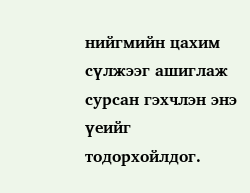нийгмийн цахим сүлжээг ашиглаж сурсан гэхчлэн энэ үеийг тодорхойлдог.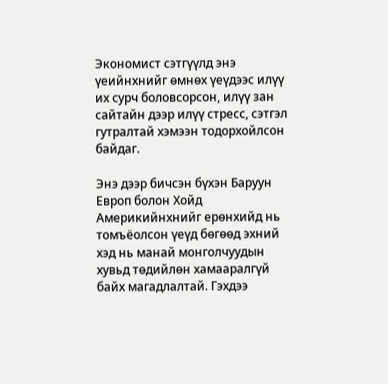Экономист сэтгүүлд энэ үеийнхнийг өмнөх үеүдээс илүү их сурч боловсорсон, илүү зан сайтайн дээр илүү стресс, сэтгэл гутралтай хэмээн тодорхойлсон байдаг.

Энэ дээр бичсэн бүхэн Баруун Европ болон Хойд Америкийнхнийг ерөнхийд нь томъёолсон үеүд бөгөөд эхний хэд нь манай монголчуудын хувьд төдийлөн хамааралгүй байх магадлалтай. Гэхдээ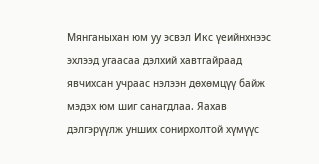Мянганыхан юм уу эсвэл Икс үеийнхнээс эхлээд угаасаа дэлхий хавтгайраад явчихсан учраас нэлээн дөхөмцүү байж мэдэх юм шиг санагдлаа. Яахав дэлгэрүүлж унших сонирхолтой хүмүүс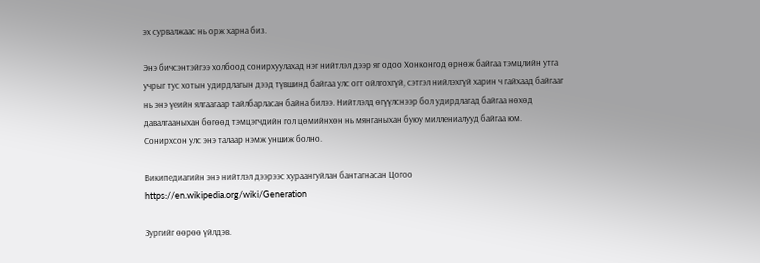эх сурвалжаас нь орж харна биз.

Энэ бичсэнтэйгээ холбоод сонирхуулахад нэг нийтлэл дээр яг одоо Хонконгод өрнөж байгаа тэмцлийн утга учрыг тус хотын удирдлагын дээд түвшинд байгаа улс огт ойлгохгүй, сэтгэл нийлэхгүй харин ч гайхаад байгааг нь энэ үеийн ялгаагаар тайлбарласан байна билээ. Нийтлэлд өгүүлснээр бол удирдлагад байгаа нөхөд давалгааныхан бөгөөд тэмцэгчдийн гол цөмийнхөн нь мянганыхан буюу миллениалууд байгаа юм. Сонирхсон улс энэ талаар нэмж уншиж болно.

Википедиагийн энэ нийтлэл дээрээс хураангуйлан бантагнасан Цогоо
https://en.wikipedia.org/wiki/Generation

Зургийг өөрөө үйлдэв.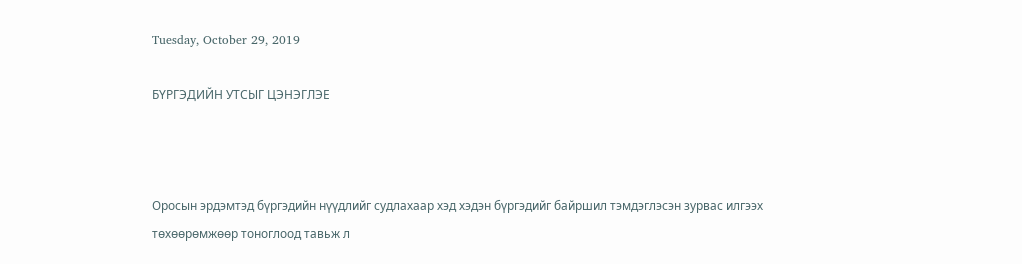Tuesday, October 29, 2019

БҮРГЭДИЙН УТСЫГ ЦЭНЭГЛЭЕ



Оросын эрдэмтэд бүргэдийн нүүдлийг судлахаар хэд хэдэн бүргэдийг байршил тэмдэглэсэн зурвас илгээх төхөөрөмжөөр тоноглоод тавьж л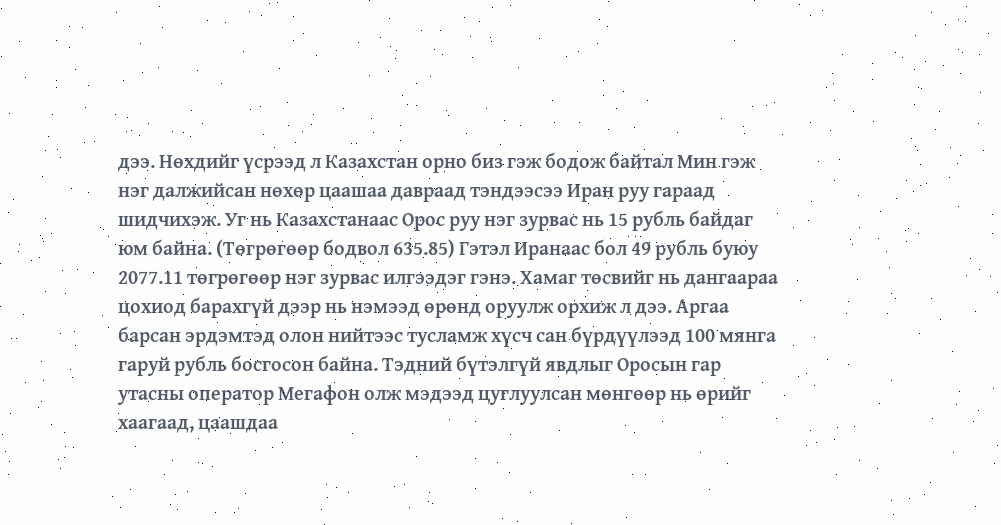дээ. Нөхдийг үсрээд л Казахстан орно биз гэж бодож байтал Мин гэж нэг далжийсан нөхөр цаашаа давраад тэндээсээ Иран руу гараад шидчихэж. Уг нь Казахстанаас Орос руу нэг зурвас нь 15 рубль байдаг юм байна. (Төгрөгөөр бодвол 635.85) Гэтэл Иранаас бол 49 рубль буюу 2077.11 төгрөгөөр нэг зурвас илгээдэг гэнэ. Хамаг төсвийг нь дангаараа цохиод барахгүй дээр нь нэмээд өрөнд оруулж орхиж л дээ. Аргаа барсан эрдэмтэд олон нийтээс тусламж хүсч сан бүрдүүлээд 100 мянга гаруй рубль босгосон байна. Тэдний бүтэлгүй явдлыг Оросын гар утасны оператор Мегафон олж мэдээд цуглуулсан мөнгөөр нь өрийг хаагаад, цаашдаа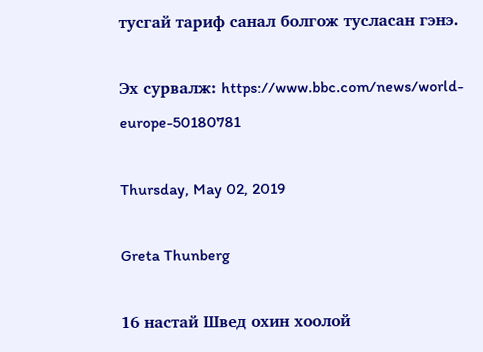тусгай тариф санал болгож тусласан гэнэ.

Эх сурвалж: https://www.bbc.com/news/world-europe-50180781

Thursday, May 02, 2019

Greta Thunberg

16 настай Швед охин хоолой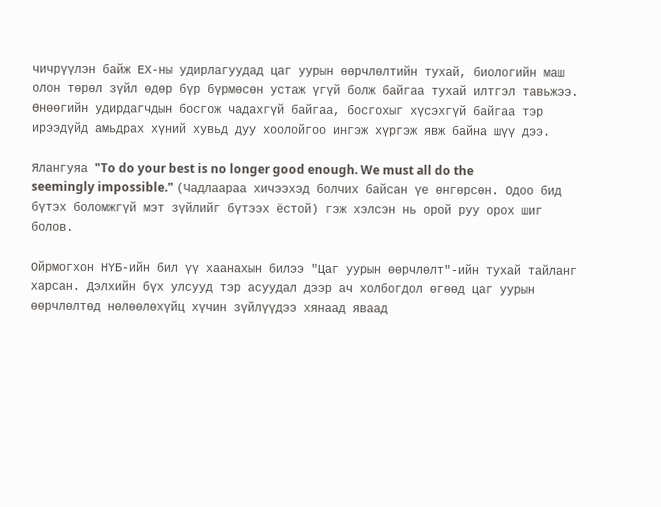чичрүүлэн байж ЕХ-ны удирлагуудад цаг уурын өөрчлөлтийн тухай, биологийн маш олон төрөл зүйл өдөр бүр бүрмөсөн устаж үгүй болж байгаа тухай илтгэл тавьжээ. Өнөөгийн удирдагчдын босгож чадахгүй байгаа, босгохыг хүсэхгүй байгаа тэр ирээдүйд амьдрах хүний хувьд дуу хоолойгоо ингэж хүргэж явж байна шүү дээ.

Ялангуяа "To do your best is no longer good enough. We must all do the seemingly impossible." (Чадлаараа хичээхэд болчих байсан үе өнгөрсөн. Одоо бид бүтэх боломжгүй мэт зүйлийг бүтээх ёстой) гэж хэлсэн нь орой руу орох шиг болов.

Ойрмогхон НҮБ-ийн бил үү хаанахын билээ "Цаг уурын өөрчлөлт"-ийн тухай тайланг харсан. Дэлхийн бүх улсууд тэр асуудал дээр ач холбогдол өгөөд цаг уурын өөрчлөлтөд нөлөөлөхүйц хүчин зүйлүүдээ хянаад яваад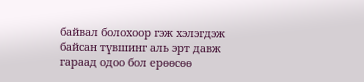байвал болохоор гэж хэлэгдэж байсан түвшинг аль эрт давж гараад одоо бол ерөөсөө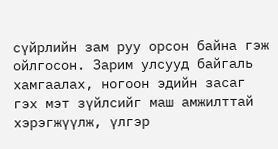сүйрлийн зам руу орсон байна гэж ойлгосон. Зарим улсууд байгаль хамгаалах, ногоон эдийн засаг гэх мэт зүйлсийг маш амжилттай хэрэгжүүлж, үлгэр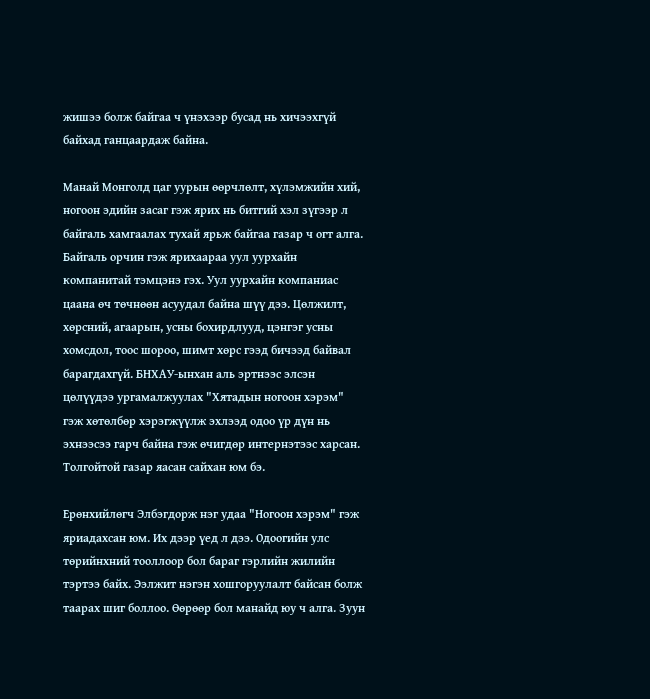жишээ болж байгаа ч үнэхээр бусад нь хичээхгүй байхад ганцаардаж байна.

Манай Монголд цаг уурын өөрчлөлт, хүлэмжийн хий, ногоон эдийн засаг гэж ярих нь битгий хэл зүгээр л байгаль хамгаалах тухай ярьж байгаа газар ч огт алга. Байгаль орчин гэж ярихаараа уул уурхайн компанитай тэмцэнэ гэх. Уул уурхайн компаниас цаана өч төчнөөн асуудал байна шүү дээ. Цөлжилт, хөрсний, агаарын, усны бохирдлууд, цэнгэг усны хомсдол, тоос шороо, шимт хөрс гээд бичээд байвал барагдахгүй. БНХАУ-ынхан аль эртнээс элсэн цөлүүдээ ургамалжуулах "Хятадын ногоон хэрэм" гэж хөтөлбөр хэрэгжүүлж эхлээд одоо үр дүн нь эхнээсээ гарч байна гэж өчигдөр интернэтээс харсан. Толгойтой газар яасан сайхан юм бэ.

Ерөнхийлөгч Элбэгдорж нэг удаа "Ногоон хэрэм" гэж яриадахсан юм. Их дээр үед л дээ. Одоогийн улс төрийнхний тооллоор бол бараг гэрлийн жилийн тэртээ байх. Ээлжит нэгэн хошгоруулалт байсан болж таарах шиг боллоо. Өөрөөр бол манайд юу ч алга. Зуун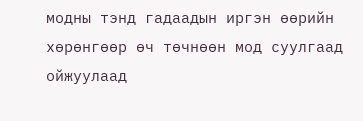модны тэнд гадаадын иргэн өөрийн хөрөнгөөр өч төчнөөн мод суулгаад ойжуулаад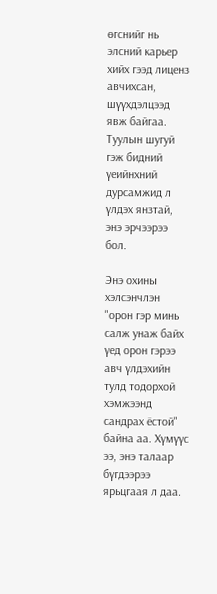өгснийг нь элсний карьер хийх гээд лиценз авчихсан, шүүхдэлцээд явж байгаа. Туулын шугуй гэж бидний үеийнхний дурсамжид л үлдэх янзтай, энэ эрчээрээ бол.

Энэ охины хэлсэнчлэн "орон гэр минь салж унаж байх үед орон гэрээ авч үлдэхийн тулд тодорхой хэмжээнд сандрах ёстой" байна аа. Хүмүүс ээ, энэ талаар бүгдээрээ ярьцгаая л даа.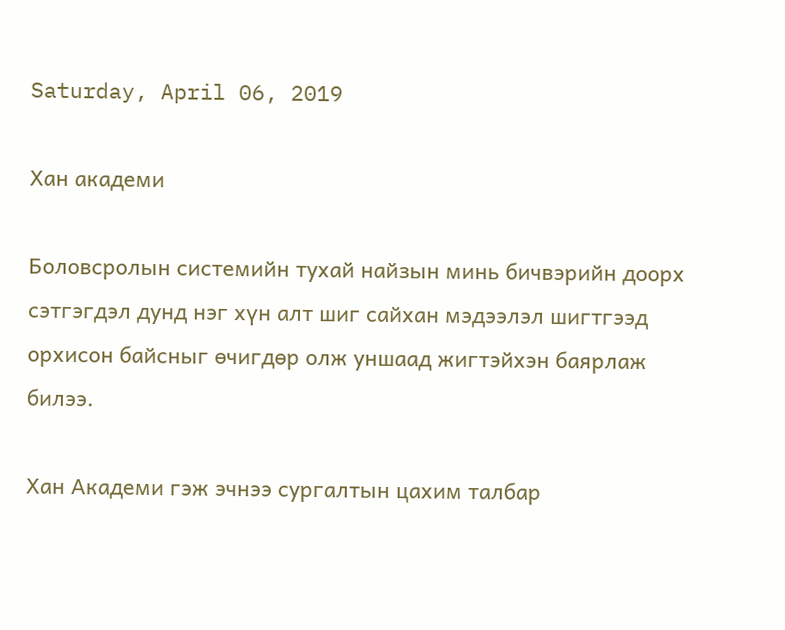Saturday, April 06, 2019

Хан академи

Боловсролын системийн тухай найзын минь бичвэрийн доорх сэтгэгдэл дунд нэг хүн алт шиг сайхан мэдээлэл шигтгээд орхисон байсныг өчигдөр олж уншаад жигтэйхэн баярлаж билээ.

Хан Академи гэж эчнээ сургалтын цахим талбар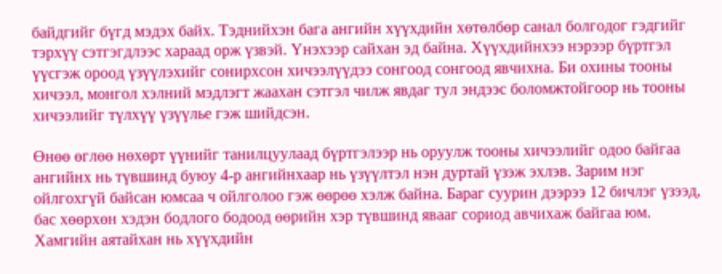байдгийг бүгд мэдэх байх. Тэднийхэн бага ангийн хүүхдийн хөтөлбөр санал болгодог гэдгийг тэрхүү сэтгэгдлээс хараад орж үзвэй. Үнэхээр сайхан эд байна. Хүүхдийнхээ нэрээр бүртгэл үүсгэж ороод үзүүлэхийг сонирхсон хичээлүүдээ сонгоод сонгоод явчихна. Би охины тооны хичээл, монгол хэлний мэдлэгт жаахан сэтгэл чилж явдаг тул эндээс боломжтойгоор нь тооны хичээлийг түлхүү үзүүлье гэж шийдсэн.

Өнөө өглөө нөхөрт үүнийг танилцуулаад бүртгэлээр нь оруулж тооны хичээлийг одоо байгаа ангийнх нь түвшинд буюу 4-р ангийнхаар нь үзүүлтэл нэн дуртай үзэж эхлэв. Зарим нэг ойлгохгүй байсан юмсаа ч ойлголоо гэж өөрөө хэлж байна. Бараг суурин дээрээ 12 бичлэг үзээд, бас хөөрхөн хэдэн бодлого бодоод өөрийн хэр түвшинд явааг сориод авчихаж байгаа юм. Хамгийн аятайхан нь хүүхдийн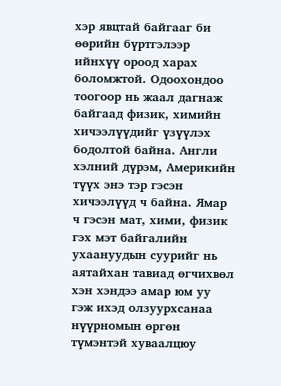хэр явцтай байгааг би өөрийн бүртгэлээр ийнхүү ороод харах боломжтой. Одоохондоо тоогоор нь жаал дагнаж байгаад физик, химийн хичээлүүдийг үзүүлэх бодолтой байна. Англи хэлний дүрэм, Америкийн түүх энэ тэр гэсэн хичээлүүд ч байна. Ямар ч гэсэн мат, хими, физик гэх мэт байгалийн ухаануудын суурийг нь аятайхан тавиад өгчихвөл хэн хэндээ амар юм уу гэж ихэд олзуурхсанаа нүүрномын өргөн түмэнтэй хуваалцюу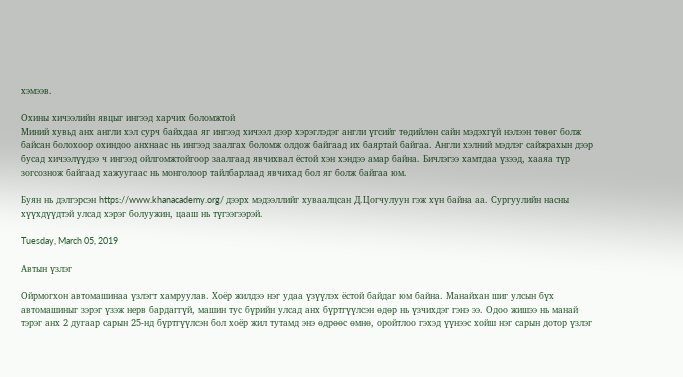хэмээв.

Охины хичээлийн явцыг ингээд харчих боломжтой
Миний хувьд анх англи хэл сурч байхдаа яг ингээд хичээл дээр хэрэглэдэг англи үгсийг төдийлөн сайн мэдэхгүй нэлээн төвөг болж байсан болохоор охиндоо анхнаас нь ингээд заалгах боломж олдож байгаад их баяртай байгаа. Англи хэлний мэдлэг сайжрахын дээр бусад хичээлүүдээ ч ингээд ойлгомжтойгоор заалгаад явчихвал ёстой хэн хэндээ амар байна. Бичлэгээ хамтдаа үзээд, хааяа түр зогсознож байгаад хажуугаас нь монголоор тайлбарлаад явчихад бол яг болж байгаа юм.

Буян нь дэлгэрсэн https://www.khanacademy.org/ дээрх мэдээллийг хуваалцсан Д.Цогчулуун гэж хүн байна аа. Сургуулийн насны хүүхдүүдтэй улсад хэрэг болуужин, цааш нь түгээгээрэй.

Tuesday, March 05, 2019

Автын үзлэг

Ойрмогхон автомашинаа үзлэгт хамруулав. Хоёр жилдээ нэг удаа үзүүлэх ёстой байдаг юм байна. Манайхан шиг улсын бүх автомашиныг зэрэг үзэж нерв бардаггүй, машин тус бүрийн улсад анх бүртгүүлсэн өдөр нь үзчихдэг гэнэ ээ. Одоо жишээ нь манай тэрэг анх 2 дугаар сарын 25-нд бүртгүүлсэн бол хоёр жил тутамд энэ өдрөөс өмнө, оройтлоо гэхэд үүнээс хойш нэг сарын дотор үзлэг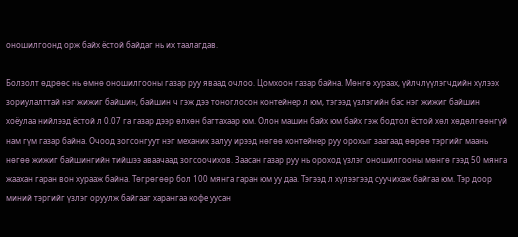оношилгоонд орж байх ёстой байдаг нь их таалагдав.

Болзолт өдрөөс нь өмнө оношилгооны газар руу яваад очлоо. Цомхоон газар байна. Мөнгө хураах, үйлчлүүлэгчдийн хүлээх зориулалттай нэг жижиг байшин, байшин ч гэж дээ тоноглосон контейнер л юм, тэгээд үзлэгийн бас нэг жижиг байшин хоёулаа нийлээд ёстой л 0.07 га газар дээр өлхөн багтахаар юм. Олон машин байх юм байх гэж бодтол ёстой хөл хөдөлгөөнгүй нам гүм газар байна. Очоод зогсонгуут нэг механик залуу ирээд нөгөө контейнер руу орохыг заагаад өөрөө тэргийг маань нөгөө жижиг байшингийн тийшээ аваачаад зогсоочихов. Заасан газар руу нь ороход үзлэг оношилгооны мөнгө гээд 50 мянга жаахан гаран вон хурааж байна. Төгрөгөөр бол 100 мянга гаран юм уу даа. Тэгээд л хүлээгээд суучихаж байгаа юм. Тэр доор миний тэргийг үзлэг оруулж байгааг харангаа кофе уусан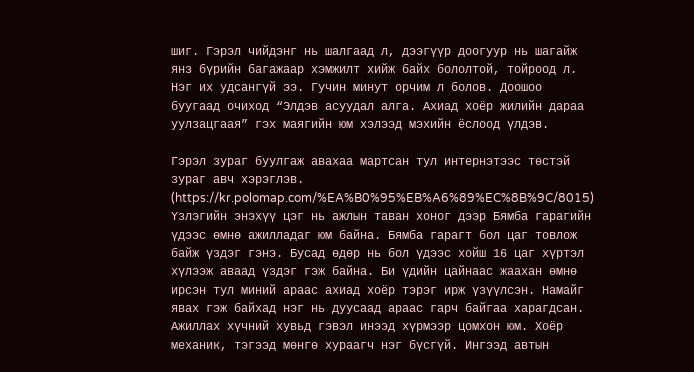шиг. Гэрэл чийдэнг нь шалгаад л, дээгүүр доогуур нь шагайж янз бүрийн багажаар хэмжилт хийж байх бололтой, тойроод л. Нэг их удсангүй ээ. Гучин минут орчим л болов. Доошоо буугаад очиход “Элдэв асуудал алга. Ахиад хоёр жилийн дараа уулзацгаая” гэх маягийн юм хэлээд мэхийн ёслоод үлдэв.

Гэрэл зураг буулгаж авахаа мартсан тул интернэтээс төстэй зураг авч хэрэглэв. (https://kr.polomap.com/%EA%B0%95%EB%A6%89%EC%8B%9C/8015)
Үзлэгийн энэхүү цэг нь ажлын таван хоног дээр Бямба гарагийн үдээс өмнө ажилладаг юм байна. Бямба гарагт бол цаг товлож байж үздэг гэнэ. Бусад өдөр нь бол үдээс хойш 16 цаг хүртэл хүлээж аваад үздэг гэж байна. Би үдийн цайнаас жаахан өмнө ирсэн тул миний араас ахиад хоёр тэрэг ирж үзүүлсэн. Намайг явах гэж байхад нэг нь дуусаад араас гарч байгаа харагдсан. Ажиллах хүчний хувьд гэвэл инээд хүрмээр цомхон юм. Хоёр механик, тэгээд мөнгө хураагч нэг бүсгүй. Ингээд автын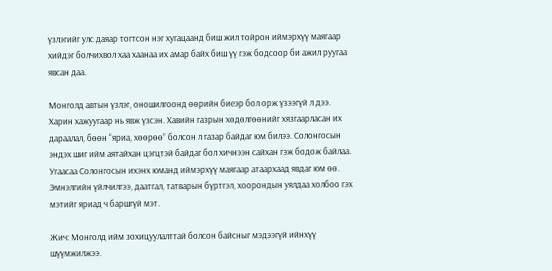үзлэгийг улс даяар тогтсон нэг хугацаанд биш жил тойрон иймэрхүү маягаар хийдэг болчихвол хаа хаанаа их амар байх биш үү гэж бодсоор би ажил руугаа явсан даа.

Монголд автын үзлэг, оношилгоонд өөрийн биеэр бол орж үзээгүй л дээ. Харин хажуугаар нь явж үзсэн. Хавийн газрын хөдөлгөөнийг хязгаарласан их дараалал, бөөн “яриа, хөөрөө” болсон л газар байдаг юм билээ. Солонгосын эндэх шиг ийм аятайхан цэгцтэй байдаг бол хичнээн сайхан гэж бодож байлаа. Угаасаа Солонгосын ихэнх юманд иймэрхүү маягаар атаархаад явдаг юм өө. Эмнэлгийн үйлчилгээ, даатгал, татварын бүртгэл, хоорондын уялдаа холбоо гэх мэтийг яриад ч баршгүй мэт.

Жич: Монголд ийм зохицуулалттай болсон байсныг мэдээгүй ийнхүү шүүмжилжээ.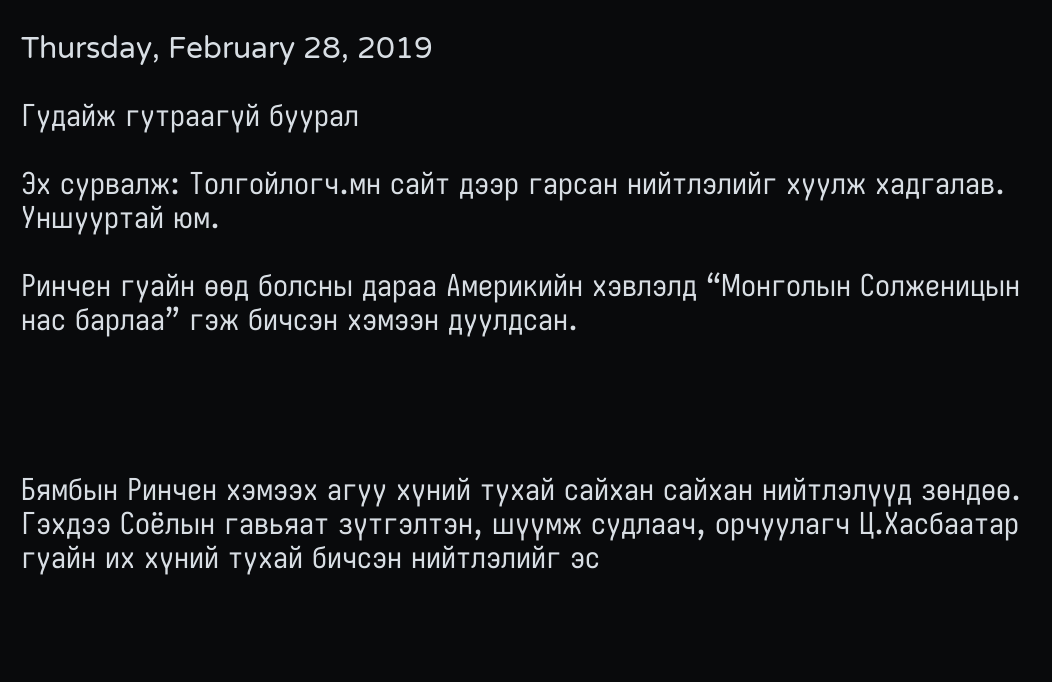Thursday, February 28, 2019

Гудайж гутраагүй буурал

Эх сурвалж: Толгойлогч.мн сайт дээр гарсан нийтлэлийг хуулж хадгалав. Уншууртай юм.

Ринчен гуайн өөд болсны дараа Америкийн хэвлэлд “Монголын Солженицын нас барлаа” гэж бичсэн хэмээн дуулдсан.




Бямбын Ринчен хэмээх агуу хүний тухай сайхан сайхан нийтлэлүүд зөндөө. Гэхдээ Соёлын гавьяат зүтгэлтэн, шүүмж судлаач, орчуулагч Ц.Хасбаатар гуайн их хүний тухай бичсэн нийтлэлийг эс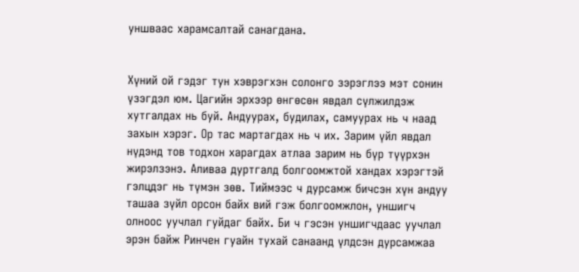уншваас харамсалтай санагдана.


Хүний ой гэдэг тун хэврэгхэн солонго зэрэглээ мэт сонин үзэгдэл юм. Цагийн эрхээр өнгөсөн явдал сүлжилдэж хутгалдах нь буй. Андуурах, будилах, самуурах нь ч наад захын хэрэг. Ор тас мартагдах нь ч их. Зарим үйл явдал нүдэнд тов тодхон харагдах атлаа зарим нь бүр түүрхэн жирэлзэнэ. Аливаа дуртгалд болгоомжтой хандах хэрэгтэй гэлцдэг нь түмэн зөв. Тиймээс ч дурсамж бичсэн хүн андуу ташаа зүйл орсон байх вий гэж болгоомжлон, уншигч олноос уучлал гуйдаг байх. Би ч гэсэн уншигчдаас уучлал эрэн байж Ринчен гуайн тухай санаанд үлдсэн дурсамжаа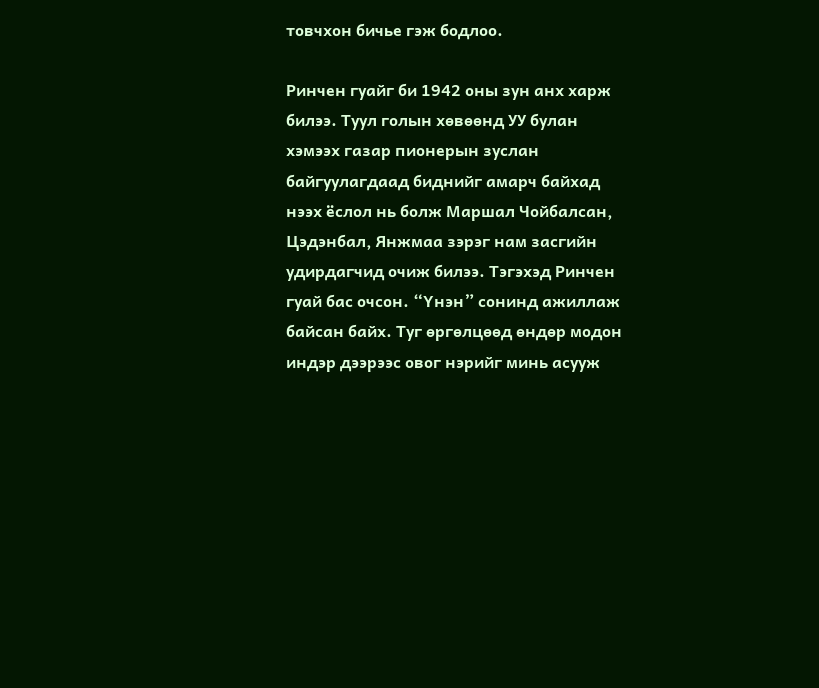товчхон бичье гэж бодлоо.

Ринчен гуайг би 1942 оны зун анх харж билээ. Туул голын хөвөөнд УУ булан хэмээх газар пионерын зуслан байгуулагдаад биднийг амарч байхад нээх ёслол нь болж Маршал Чойбалсан, Цэдэнбал, Янжмаа зэрэг нам засгийн удирдагчид очиж билээ. Тэгэхэд Ринчен гуай бас очсон. “Үнэн” сонинд ажиллаж байсан байх. Туг өргөлцөөд өндөр модон индэр дээрээс овог нэрийг минь асууж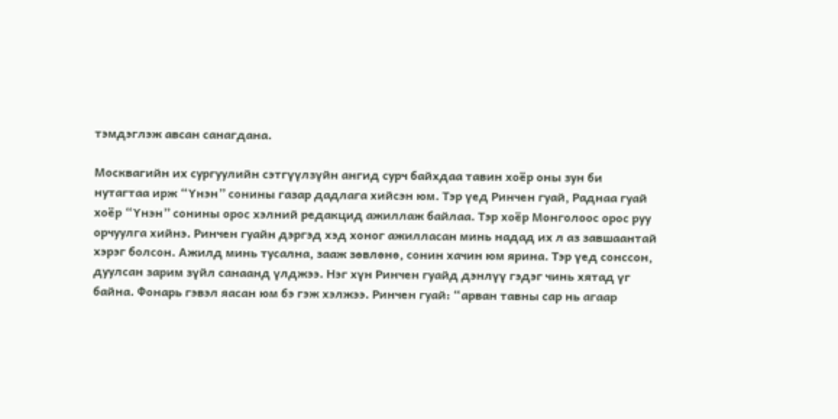тэмдэглэж авсан санагдана.

Москвагийн их сургуулийн сэтгүүлзүйн ангид сурч байхдаа тавин хоёр оны зун би нутагтаа ирж “Үнэн” сонины газар дадлага хийсэн юм. Тэр үед Ринчен гуай, Раднаа гуай хоёр “Үнэн” сонины орос хэлний редакцид ажиллаж байлаа. Тэр хоёр Монголоос орос руу орчуулга хийнэ. Ринчен гуайн дэргэд хэд хоног ажилласан минь надад их л аз завшаантай хэрэг болсон. Ажилд минь тусална, зааж зөвлөнө, сонин хачин юм ярина. Тэр үед сонссон, дуулсан зарим зүйл санаанд үлджээ. Нэг хүн Ринчен гуайд дэнлүү гэдэг чинь хятад үг байна. Фонарь гэвэл яасан юм бэ гэж хэлжээ. Ринчен гуай: “арван тавны сар нь агаар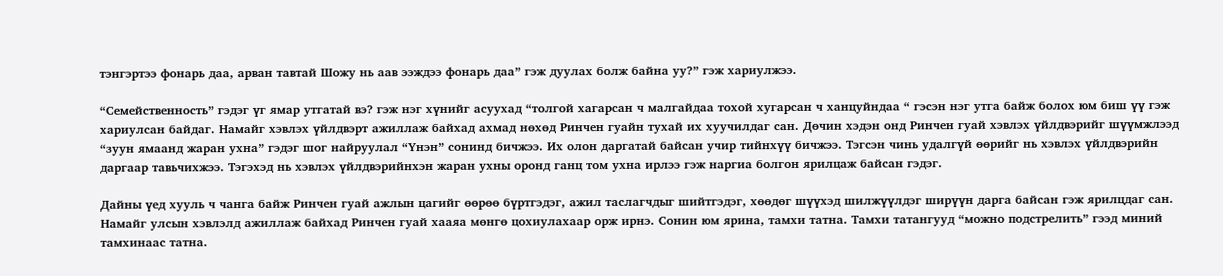тэнгэртээ фонарь даа, арван тавтай Шожу нь аав ээждээ фонарь даа” гэж дуулах болж байна уу?” гэж хариулжээ.

“Семейственность” гэдэг үг ямар утгатай вэ? гэж нэг хүнийг асуухад “толгой хагарсан ч малгайдаа тохой хугарсан ч ханцуйндаа “ гэсэн нэг утга байж болох юм биш үү гэж хариулсан байдаг. Намайг хэвлэх үйлдвэрт ажиллаж байхад ахмад нөхөд Ринчен гуайн тухай их хуучилдаг сан. Дөчин хэдэн онд Ринчен гуай хэвлэх үйлдвэрийг шүүмжлээд “зуун ямаанд жаран ухна” гэдэг шог найруулал “Үнэн” сонинд бичжээ. Их олон даргатай байсан учир тийнхүү бичжээ. Тэгсэн чинь удалгүй өөрийг нь хэвлэх үйлдвэрийн даргаар тавьчихжээ. Тэгэхэд нь хэвлэх үйлдвэрийнхэн жаран ухны оронд ганц том ухна ирлээ гэж наргиа болгон ярилцаж байсан гэдэг.

Дайны үед хууль ч чанга байж Ринчен гуай ажлын цагийг өөрөө бүртгэдэг, ажил таслагчдыг шийтгэдэг, хөөдөг шүүхэд шилжүүлдэг ширүүн дарга байсан гэж ярилцдаг сан. Намайг улсын хэвлэлд ажиллаж байхад Ринчен гуай хааяа мөнгө цохиулахаар орж ирнэ. Сонин юм ярина, тамхи татна. Тамхи татангууд “можно подстрелить” гээд миний тамхинаас татна.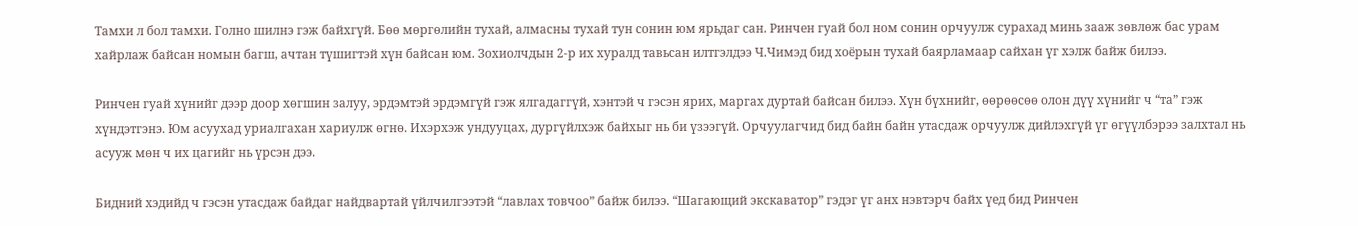Тамхи л бол тамхи. Голно шилнэ гэж байхгүй. Бөө мөргөлийн тухай, алмасны тухай тун сонин юм ярьдаг сан. Ринчен гуай бол ном сонин орчуулж сурахад минь зааж зөвлөж бас урам хайрлаж байсан номын багш, ачтан түшигтэй хүн байсан юм. Зохиолчдын 2-р их хуралд тавьсан илтгэлдээ Ч.Чимэд бид хоёрын тухай баярламаар сайхан үг хэлж байж билээ.

Ринчен гуай хүнийг дээр доор хөгшин залуу, эрдэмтэй эрдэмгүй гэж ялгадаггүй, хэнтэй ч гэсэн ярих, маргах дуртай байсан билээ. Хүн бүхнийг, өөрөөсөө олон дүү хүнийг ч “та” гэж хүндэтгэнэ. Юм асуухад уриалгахан хариулж өгнө. Ихэрхэж ундууцах, дургүйлхэж байхыг нь би үзээгүй. Орчуулагчид бид байн байн утасдаж орчуулж дийлэхгүй үг өгүүлбэрээ залхтал нь асууж мөн ч их цагийг нь үрсэн дээ.

Бидний хэдийд ч гэсэн утасдаж байдаг найдвартай үйлчилгээтэй “лавлах товчоо” байж билээ. “Шагающий экскаватор” гэдэг үг анх нэвтэрч байх үед бид Ринчен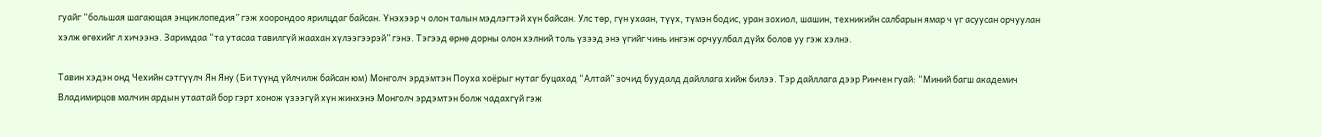гуайг “большая шагающая энциклопедия” гэж хоорондоо ярилцдаг байсан. Үнэхээр ч олон талын мэдлэгтэй хүн байсан. Улс төр, гүн ухаан, түүх, түмэн бодис, уран зохиол, шашин, техникийн салбарын ямар ч үг асуусан орчуулан хэлж өгөхийг л хичээнэ. Заримдаа “та утасаа тавилгүй жаахан хүлээгээрэй” гэнэ. Тэгээд өрнө дорны олон хэлний толь үзээд энэ үгийг чинь ингэж орчуулбал дүйх болов уу гэж хэлнэ.

Тавин хэдэн онд Чехийн сэтгүүлч Ян Яну (Би түүнд үйлчилж байсан юм) Монголч эрдэмтэн Поуха хоёрыг нутаг буцахад “Алтай” зочид буудалд дайллага хийж билээ. Тэр дайллага дээр Ринчен гуай: “Миний багш академич Владимирцов малчин ардын утаатай бор гэрт хонож үзээгүй хүн жинхэнэ Монголч эрдэмтэн болж чадахгүй гэж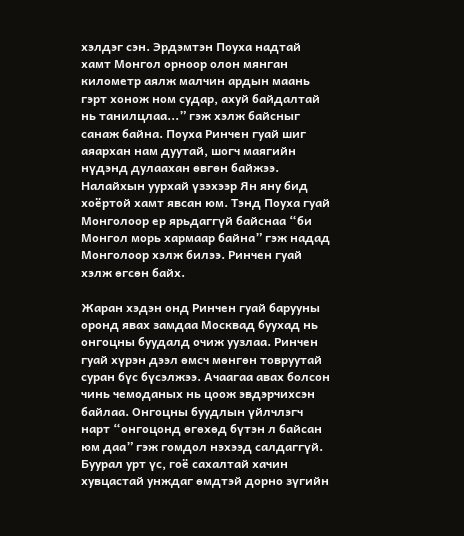хэлдэг сэн. Эрдэмтэн Поуха надтай хамт Монгол орноор олон мянган километр аялж малчин ардын маань гэрт хонож ном судар, ахуй байдалтай нь танилцлаа...” гэж хэлж байсныг санаж байна. Поуха Ринчен гуай шиг аяархан нам дуутай, шогч маягийн нүдэнд дулаахан өвгөн байжээ. Налайхын уурхай үзэхээр Ян яну бид хоёртой хамт явсан юм. Тэнд Поуха гуай Монголоор ер ярьдаггүй байснаа “би Монгол морь хармаар байна” гэж надад Монголоор хэлж билээ. Ринчен гуай хэлж өгсөн байх.

Жаран хэдэн онд Ринчен гуай барууны оронд явах замдаа Москвад буухад нь онгоцны буудалд очиж уузлаа. Ринчен гуай хүрэн дээл өмсч мөнгөн товруутай суран бүс бүсэлжээ. Ачаагаа авах болсон чинь чемоданых нь цоож эвдэрчихсэн байлаа. Онгоцны буудлын үйлчлэгч нарт “онгоцонд өгөхөд бүтэн л байсан юм даа” гэж гомдол нэхээд салдаггүй. Буурал урт үс, гоё сахалтай хачин хувцастай унждаг өмдтэй дорно зүгийн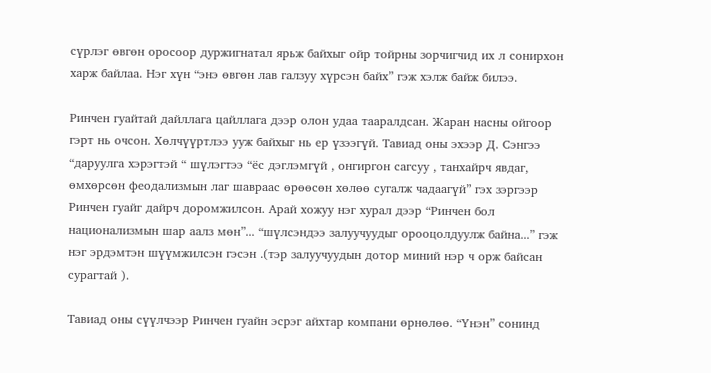сүрлэг өвгөн оросоор дуржигнатал ярьж байхыг ойр тойрны зорчигчид их л сонирхон харж байлаа. Нэг хүн “энэ өвгөн лав галзуу хүрсэн байх” гэж хэлж байж билээ.

Ринчен гуайтай дайллага цайллага дээр олон удаа тааралдсан. Жаран насны ойгоор гэрт нь очсон. Хөлчүүртлээ ууж байхыг нь ер үзээгүй. Тавиад оны эхээр Д. Сэнгээ “даруулга хэрэгтэй “ шүлэгтээ “ёс дэглэмгүй , онгиргон сагсуу , танхайрч явдаг, өмхөрсөн феодализмын лаг шавраас өрөөсөн хөлөө сугалж чадаагүй” гэх зэргээр Ринчен гуайг дайрч доромжилсон. Арай хожуу нэг хурал дээр “Ринчен бол национализмын шар аалз мөн”... “шүлсэндээ залуучуудыг орооцолдуулж байна...” гэж нэг эрдэмтэн шүүмжилсэн гэсэн .(тэр залуучуудын дотор миний нэр ч орж байсан сурагтай ).

Тавиад оны сүүлчээр Ринчен гуайн эсрэг айхтар компани өрнөлөө. “Үнэн” сонинд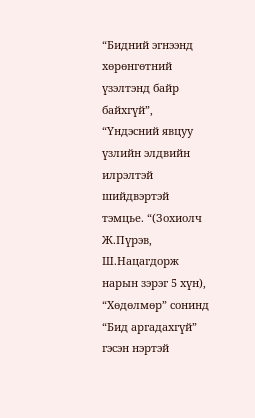“Бидний эгнээнд хөрөнгөтний үзэлтэнд байр байхгүй”, “Үндэсний явцуу үзлийн элдвийн илрэлтэй шийдвэртэй тэмцье. “(Зохиолч Ж.Пүрэв, Ш.Нацагдорж нарын зэрэг 5 хүн), “Хөдөлмөр” сонинд “Бид аргадахгүй” гэсэн нэртэй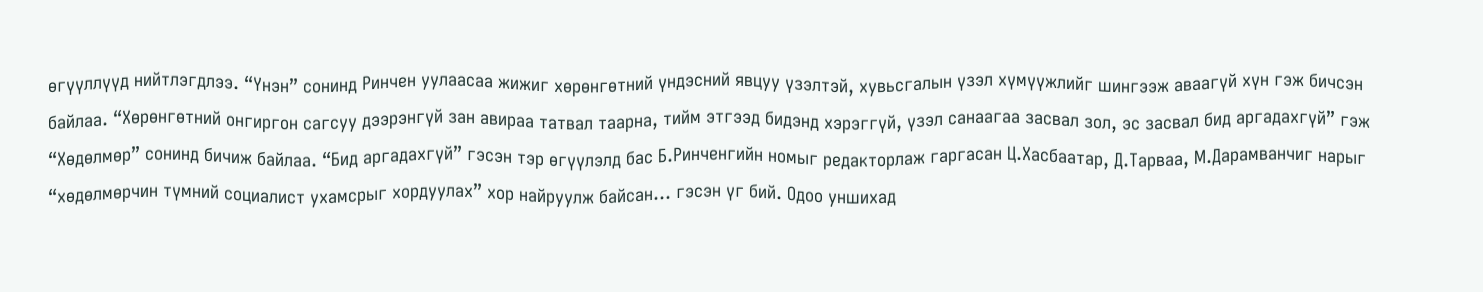өгүүллүүд нийтлэгдлээ. “Үнэн” сонинд Ринчен уулаасаа жижиг хөрөнгөтний үндэсний явцуу үзэлтэй, хувьсгалын үзэл хүмүүжлийг шингээж аваагүй хүн гэж бичсэн байлаа. “Хөрөнгөтний онгиргон сагсуу дээрэнгүй зан авираа татвал таарна, тийм этгээд бидэнд хэрэггүй, үзэл санаагаа засвал зол, эс засвал бид аргадахгүй” гэж “Хөдөлмөр” сонинд бичиж байлаа. “Бид аргадахгүй” гэсэн тэр өгүүлэлд бас Б.Ринченгийн номыг редакторлаж гаргасан Ц.Хасбаатар, Д.Тарваа, М.Дарамванчиг нарыг “хөдөлмөрчин түмний социалист ухамсрыг хордуулах” хор найруулж байсан… гэсэн үг бий. Одоо уншихад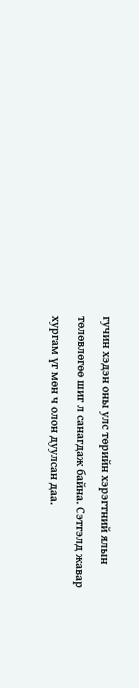гучин хэдэн оны улс төрийн хэрэгтний ялын төлөвлөгөө шиг л санагдаж байна. Сэтгэлд жавар хургам үг мөн ч олон дуулсан даа.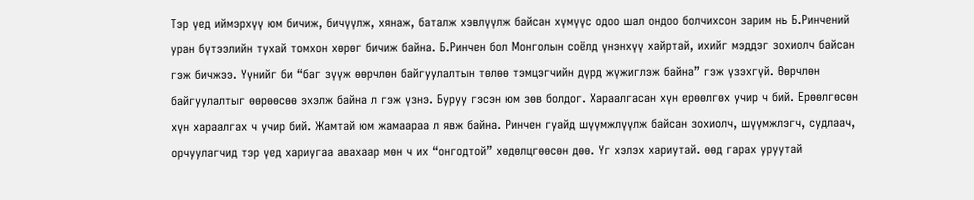Тэр үед иймэрхүү юм бичиж, бичүүлж, хянаж, баталж хэвлүүлж байсан хүмүүс одоо шал ондоо болчихсон зарим нь Б.Ринчений уран бүтээлийн тухай томхон хөрөг бичиж байна. Б.Ринчен бол Монголын соёлд үнэнхүү хайртай, ихийг мэддэг зохиолч байсан гэж бичжээ. Үүнийг би “баг зүүж өөрчлөн байгуулалтын төлөө тэмцэгчийн дүрд жүжиглэж байна” гэж үзэхгүй. Өөрчлөн байгуулалтыг өөрөөсөө эхэлж байна л гэж үзнэ. Буруу гэсэн юм зөв болдог. Хараалгасан хүн ерөөлгөх учир ч бий. Ерөөлгөсөн хүн хараалгах ч учир бий. Жамтай юм жамаараа л явж байна. Ринчен гуайд шүүмжлүүлж байсан зохиолч, шүүмжлэгч, судлаач, орчуулагчид тэр үед хариугаа авахаар мөн ч их “онгодтой” хөдөлцгөөсөн дөө. Үг хэлэх хариутай. өөд гарах уруутай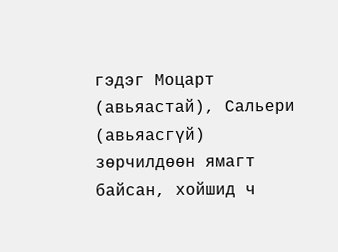гэдэг Моцарт (авьяастай), Сальери (авьяасгүй) зөрчилдөөн ямагт байсан, хойшид ч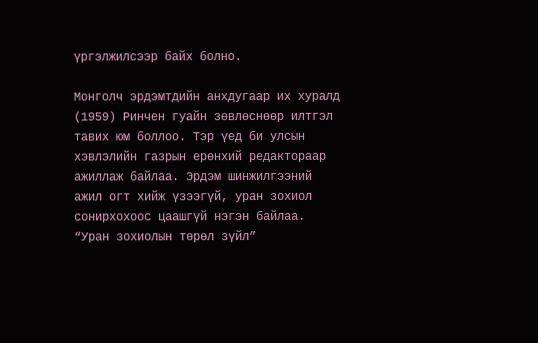үргэлжилсээр байх болно.

Монголч эрдэмтдийн анхдугаар их хуралд (1959) Ринчен гуайн зөвлөснөөр илтгэл тавих юм боллоо. Тэр үед би улсын хэвлэлийн газрын ерөнхий редактораар ажиллаж байлаа. Эрдэм шинжилгээний ажил огт хийж үзээгүй, уран зохиол сонирхохоос цаашгүй нэгэн байлаа. “Уран зохиолын төрөл зүйл”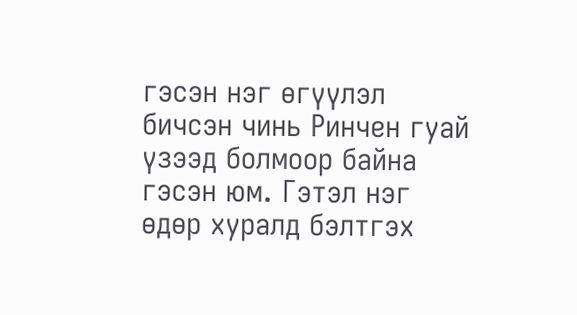гэсэн нэг өгүүлэл бичсэн чинь Ринчен гуай үзээд болмоор байна гэсэн юм. Гэтэл нэг өдөр хуралд бэлтгэх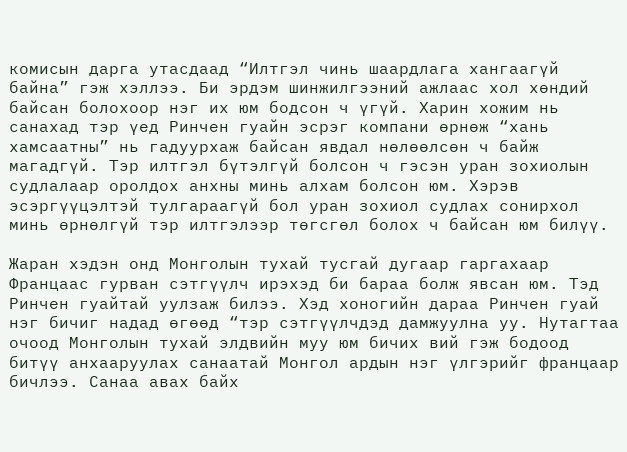комисын дарга утасдаад “Илтгэл чинь шаардлага хангаагүй байна” гэж хэллээ. Би эрдэм шинжилгээний ажлаас хол хөндий байсан болохоор нэг их юм бодсон ч үгүй. Харин хожим нь санахад тэр үед Ринчен гуайн эсрэг компани өрнөж “хань хамсаатны” нь гадуурхаж байсан явдал нөлөөлсөн ч байж магадгүй. Тэр илтгэл бүтэлгүй болсон ч гэсэн уран зохиолын судлалаар оролдох анхны минь алхам болсон юм. Хэрэв эсэргүүцэлтэй тулгараагүй бол уран зохиол судлах сонирхол минь өрнөлгүй тэр илтгэлээр төгсгөл болох ч байсан юм билүү.

Жаран хэдэн онд Монголын тухай тусгай дугаар гаргахаар Францаас гурван сэтгүүлч ирэхэд би бараа болж явсан юм. Тэд Ринчен гуайтай уулзаж билээ. Хэд хоногийн дараа Ринчен гуай нэг бичиг надад өгөөд “тэр сэтгүүлчдэд дамжуулна уу. Нутагтаа очоод Монголын тухай элдвийн муу юм бичих вий гэж бодоод битүү анхааруулах санаатай Монгол ардын нэг үлгэрийг францаар бичлээ. Санаа авах байх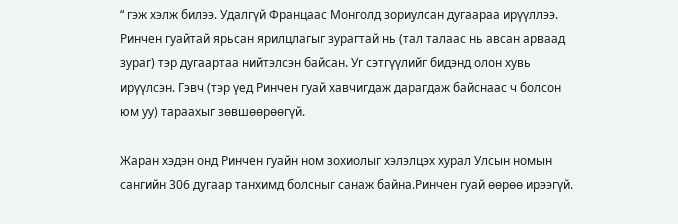“ гэж хэлж билээ. Удалгүй Францаас Монголд зориулсан дугаараа ирүүллээ. Ринчен гуайтай ярьсан ярилцлагыг зурагтай нь (тал талаас нь авсан арваад зураг) тэр дугаартаа нийтэлсэн байсан. Уг сэтгүүлийг бидэнд олон хувь ирүүлсэн. Гэвч (тэр үед Ринчен гуай хавчигдаж дарагдаж байснаас ч болсон юм уу) тараахыг зөвшөөрөөгүй.

Жаран хэдэн онд Ринчен гуайн ном зохиолыг хэлэлцэх хурал Улсын номын сангийн 306 дугаар танхимд болсныг санаж байна.Ринчен гуай өөрөө ирээгүй.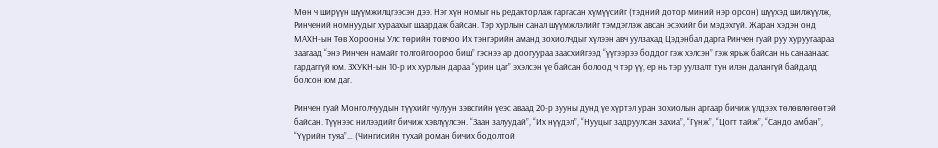Мөн ч ширүүн шүүмжилцгээсэн дээ. Нэг хүн номыг нь редакторлаж гаргасан хүмүүсийг (тэдний дотор миний нэр орсон) шүүхэд шилжүүлж, Ринчений номнуудыг хураахыг шаардаж байсан. Тэр хурлын санал шүүмжлэлийг тэмдэглэж авсан эсэхийг би мэдэхгүй. Жаран хэдэн онд МАХН-ын Төв Хорооны Улс төрийн товчоо Их тэнгэрийн аманд зохиолчдыг хүлээн авч уулзахад Цэдэнбал дарга Ринчен гуай руу хуруугаараа заагаад “энэ Ринчен намайг толгойгоороо биш” гэснээ ар доогуураа заасхийгээд “үүгээрээ боддог гэж хэлсэн” гэж ярьж байсан нь санаанаас гардаггүй юм. ЗХУКН-ын 10-р их хурлын дараа “урин цаг” эхэлсэн үе байсан болоод ч тэр үү, ер нь тэр уулзалт тун илэн далангүй байдалд болсон юм даг.

Ринчен гуай Монголчуудын түүхийг чулуун зэвсгийн үеэс аваад 20-р зууны дунд үе хүртэл уран зохиолын аргаар бичиж үлдээх төлөвлөгөөтэй байсан. Түүнээс нилээдийг бичиж хэвлүүлсэн. “Заан залуудай”, “Их нүүдэл”, “Нууцыг задруулсан захиа”, “Гүнж”, “Цогт тайж”, “Сандо амбан”, “Үүрийн туяа”… (Чингисийн тухай роман бичих бодолтой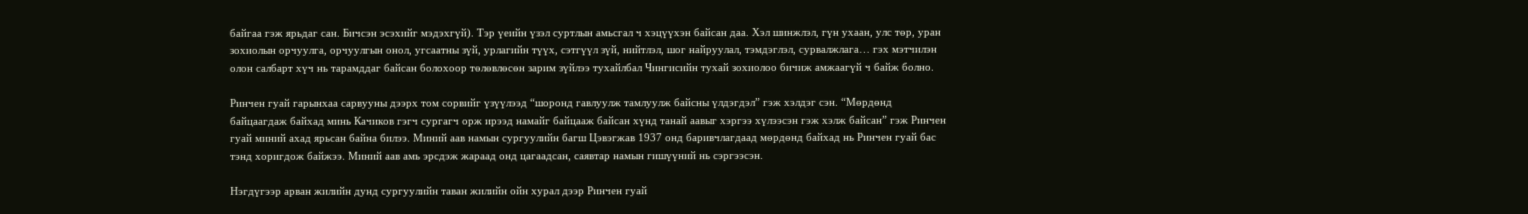байгаа гэж ярьдаг сан. Бичсэн эсэхийг мэдэхгүй). Тэр үеийн үзэл суртлын амьсгал ч хэцүүхэн байсан даа. Хэл шинжлэл, гүн ухаан, улс төр, уран зохиолын орчуулга, орчуулгын онол, угсаатны зүй, урлагийн түүх, сэтгүүл зүй, нийтлэл, шог найруулал, тэмдэглэл, сурвалжлага… гэх мэтчилэн олон салбарт хүч нь тарамддаг байсан болохоор төлөвлөсөн зарим зүйлээ тухайлбал Чингисийн тухай зохиолоо бичиж амжаагүй ч байж болно.

Ринчен гуай гарынхаа сарвууны дээрх том сорвийг үзүүлээд “шоронд гавлуулж тамлуулж байсны үлдэгдэл” гэж хэлдэг сэн. “Мөрдөнд байцаагдаж байхад минь Качиков гэгч сургагч орж ирээд намайг байцааж байсан хүнд танай аавыг хэргээ хүлээсэн гэж хэлж байсан” гэж Ринчен гуай миний ахад ярьсан байна билээ. Миний аав намын сургуулийн багш Цэвэгжав 1937 онд баривчлагдаад мөрдөнд байхад нь Ринчен гуай бас тэнд хоригдож байжээ. Миний аав амь эрсдэж жараад онд цагаадсан, саявтар намын гишүүний нь сэргээсэн.

Нэгдүгээр арван жилийн дунд сургуулийн таван жилийн ойн хурал дээр Ринчен гуай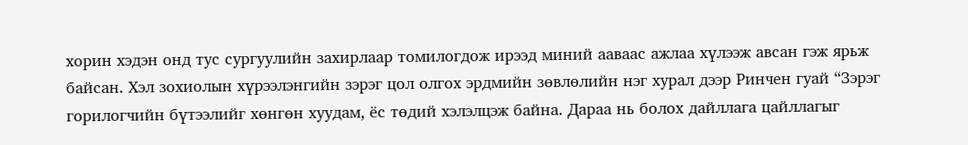хорин хэдэн онд тус сургуулийн захирлаар томилогдож ирээд миний ааваас ажлаа хүлээж авсан гэж ярьж байсан. Хэл зохиолын хүрээлэнгийн зэрэг цол олгох эрдмийн зөвлөлийн нэг хурал дээр Ринчен гуай “Зэрэг горилогчийн бүтээлийг хөнгөн хуудам, ёс төдий хэлэлцэж байна. Дараа нь болох дайллага цайллагыг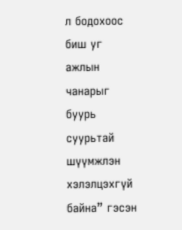л бодохоос биш уг ажлын чанарыг буурь суурьтай шүүмжлэн хэлэлцэхгүй байна” гэсэн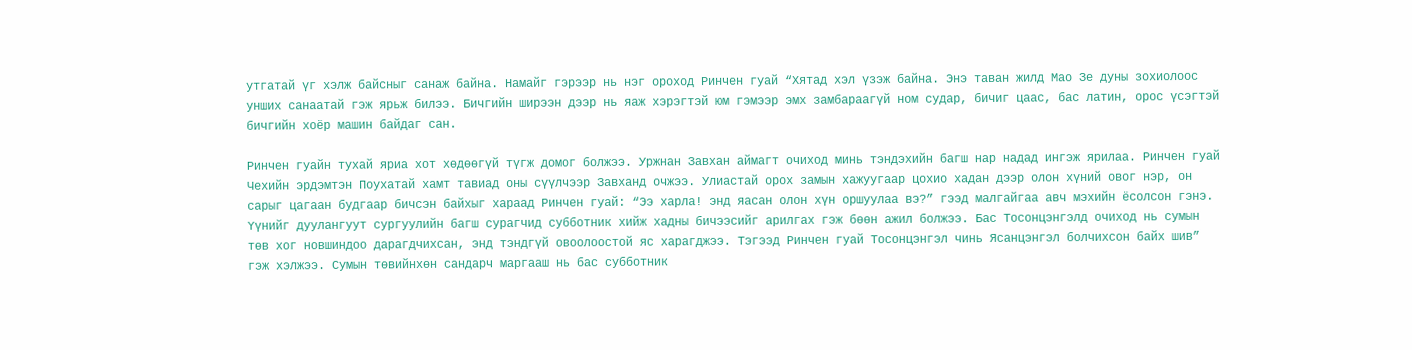утгатай үг хэлж байсныг санаж байна. Намайг гэрээр нь нэг ороход Ринчен гуай “Хятад хэл үзэж байна. Энэ таван жилд Мао Зе дуны зохиолоос унших санаатай гэж ярьж билээ. Бичгийн ширээн дээр нь яаж хэрэгтэй юм гэмээр эмх замбараагүй ном судар, бичиг цаас, бас латин, орос үсэгтэй бичгийн хоёр машин байдаг сан.

Ринчен гуайн тухай яриа хот хөдөөгүй түгж домог болжээ. Уржнан Завхан аймагт очиход минь тэндэхийн багш нар надад ингэж ярилаа. Ринчен гуай Чехийн эрдэмтэн Поухатай хамт тавиад оны сүүлчээр Завханд очжээ. Улиастай орох замын хажуугаар цохио хадан дээр олон хүний овог нэр, он сарыг цагаан будгаар бичсэн байхыг хараад Ринчен гуай: “Ээ харла! энд яасан олон хүн оршуулаа вэ?” гээд малгайгаа авч мэхийн ёсолсон гэнэ. Үүнийг дуулангуут сургуулийн багш сурагчид субботник хийж хадны бичээсийг арилгах гэж бөөн ажил болжээ. Бас Тосонцэнгэлд очиход нь сумын төв хог новшиндоо дарагдчихсан, энд тэндгүй овоолоостой яс харагджээ. Тэгээд Ринчен гуай Тосонцэнгэл чинь Ясанцэнгэл болчихсон байх шив” гэж хэлжээ. Сумын төвийнхөн сандарч маргааш нь бас субботник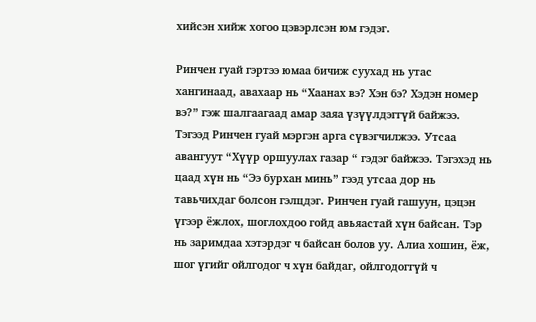хийсэн хийж хогоо цэвэрлсэн юм гэдэг.

Ринчен гуай гэртээ юмаа бичиж суухад нь утас хангинаад, авахаар нь “Хаанах вэ? Хэн бэ? Хэдэн номер вэ?” гэж шалгаагаад амар заяа үзүүлдэггүй байжээ. Тэгээд Ринчен гуай мэргэн арга сүвэгчилжээ. Утсаа авангуут “Хүүр оршуулах газар “ гэдэг байжээ. Тэгэхэд нь цаад хүн нь “Ээ бурхан минь” гээд утсаа дор нь тавьчихдаг болсон гэлцдэг. Ринчен гуай гашуун, цэцэн үгээр ёжлох, шоглохдоо гойд авьяастай хүн байсан. Тэр нь заримдаа хэтэрдэг ч байсан болов уу. Алиа хошин, ёж, шог үгийг ойлгодог ч хүн байдаг, ойлгодоггүй ч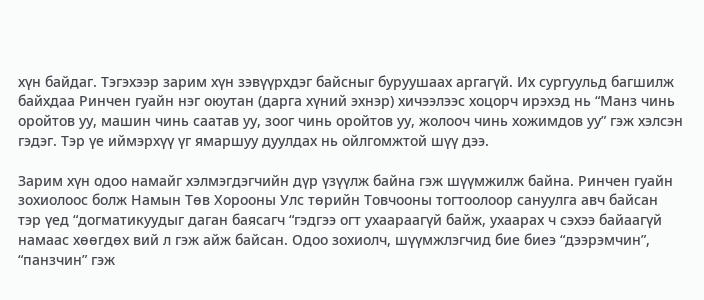хүн байдаг. Тэгэхээр зарим хүн зэвүүрхдэг байсныг буруушаах аргагүй. Их сургуульд багшилж байхдаа Ринчен гуайн нэг оюутан (дарга хүний эхнэр) хичээлээс хоцорч ирэхэд нь “Манз чинь оройтов уу, машин чинь саатав уу, зоог чинь оройтов уу, жолооч чинь хожимдов уу” гэж хэлсэн гэдэг. Тэр үе иймэрхүү үг ямаршуу дуулдах нь ойлгомжтой шүү дээ.

Зарим хүн одоо намайг хэлмэгдэгчийн дүр үзүүлж байна гэж шүүмжилж байна. Ринчен гуайн зохиолоос болж Намын Төв Хорооны Улс төрийн Товчооны тогтоолоор сануулга авч байсан тэр үед “догматикуудыг даган баясагч “гэдгээ огт ухаараагүй байж, ухаарах ч сэхээ байаагүй намаас хөөгдөх вий л гэж айж байсан. Одоо зохиолч, шүүмжлэгчид бие биеэ “дээрэмчин”, “панзчин” гэж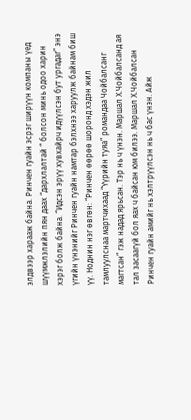элдвээр харааж байна. Ринчен гуайн эсрэг ширүүн компаны үед шүүмжлэлийн пян даах “дархлалтай “ болсон минь одоо харин хэрэг болж байна. “Идсэн эрүү хувхайрч идүүлсэн бут ургадаг” энэ үгийн үнэнийг Ринчен гуайн намтар бэлхнээ харуулж байнам биш үү. Ноднин нэг өвгөн: “Ринчен өөрөө шоронд хэдэн жил тамлуулснаа мартчихаад “Үүрийн туяа” романдаа Чойбалсанг магтсан” гэж надад ярьсан. Тэр нь ч үнэн. Маршал Х.Чойбалсанд ая тал засаагүй бол яах ч байсан юм билээ. Маршал Х.Чойбалсан Ринчен гуайн амийг нь хэлтрүүлсэн нь ч бас үнэн. Айж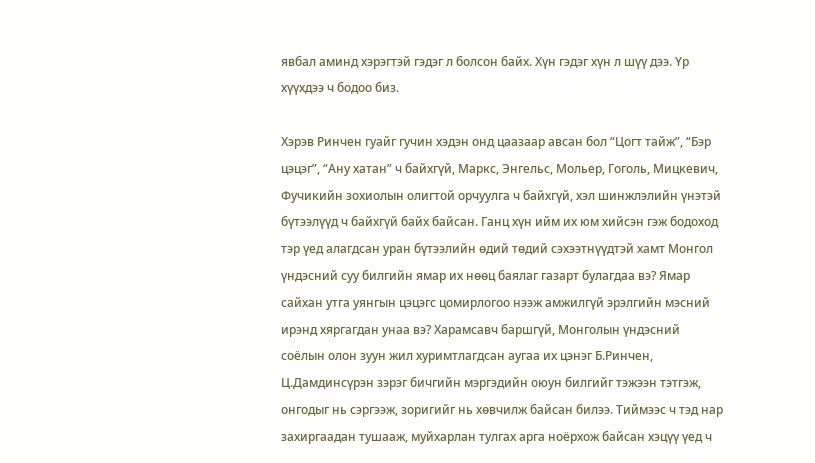явбал аминд хэрэгтэй гэдэг л болсон байх. Хүн гэдэг хүн л шүү дээ. Үр хүүхдээ ч бодоо биз.

Хэрэв Ринчен гуайг гучин хэдэн онд цаазаар авсан бол “Цогт тайж”, “Бэр цэцэг”, “Ану хатан” ч байхгүй, Маркс, Энгельс, Мольер, Гоголь, Мицкевич, Фучикийн зохиолын олигтой орчуулга ч байхгүй, хэл шинжлэлийн үнэтэй бүтээлүүд ч байхгүй байх байсан. Ганц хүн ийм их юм хийсэн гэж бодоход тэр үед алагдсан уран бүтээлийн өдий төдий сэхээтнүүдтэй хамт Монгол үндэсний суу билгийн ямар их нөөц баялаг газарт булагдаа вэ? Ямар сайхан утга уянгын цэцэгс цомирлогоо нээж амжилгүй эрэлгийн мэсний ирэнд хяргагдан унаа вэ? Харамсавч баршгүй, Монголын үндэсний соёлын олон зуун жил хуримтлагдсан аугаа их цэнэг Б.Ринчен, Ц.Дамдинсүрэн зэрэг бичгийн мэргэдийн оюун билгийг тэжээн тэтгэж, онгодыг нь сэргээж, зоригийг нь хөвчилж байсан билээ. Тиймээс ч тэд нар захиргаадан тушааж, муйхарлан тулгах арга ноёрхож байсан хэцүү үед ч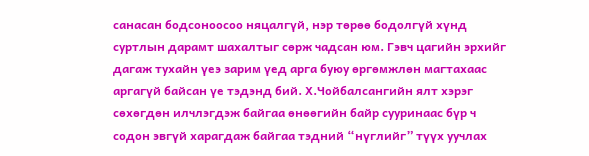санасан бодсоноосоо няцалгүй, нэр төрөө бодолгүй хүнд суртлын дарамт шахалтыг сөрж чадсан юм. Гэвч цагийн эрхийг дагаж тухайн үеэ зарим үед арга буюу өргөмжлөн магтахаас аргагүй байсан үе тэдэнд бий. Х.Чойбалсангийн ялт хэрэг сөхөгдөн илчлэгдэж байгаа өнөөгийн байр сууринаас бүр ч содон эвгүй харагдаж байгаа тэдний “нүглийг” түүх уучлах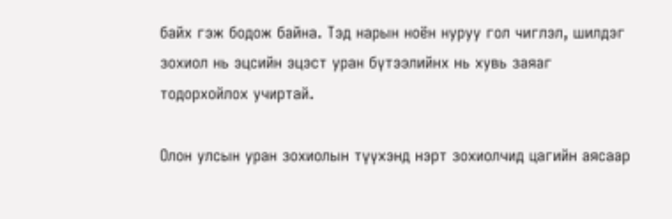байх гэж бодож байна. Тэд нарын ноён нуруу гол чиглэл, шилдэг зохиол нь эцсийн эцэст уран бүтээлийнх нь хувь заяаг тодорхойлох учиртай.

Олон улсын уран зохиолын түүхэнд нэрт зохиолчид цагийн аясаар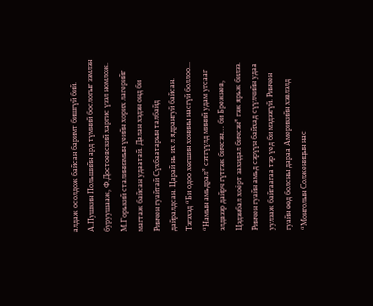алдаж осолдож байсан баримт бишгүй бий. А.Пушкин Польшийн ард түмний бослогыг зэмлэн буруушааж, Ф.Достоевский харгис үзэл номлож. М.Горький сталинизмын үеийн хорих лагерийг магтаж байсан удаатай. Далан хэдэн онд би Ринчен гуайтай Сүхбаатарын талбайд дайралдсан. Царай нь их л ядрангуй байсан. Тэгэхэд “Би одоо хөгшин хонины насгүй боллоо... “Намын амьдрал” сэтгүүлд миний удам угсааг элдвээр дайрч гүтгэж бичсэн… би Брежнев, Цэдэнбал хоёрт захидал бичсэн” гэж ярьж билээ. Ринчен гуайн амьд сэрүүн байхад сүүлчийн удаа уулзаж байгаагаа тэр үед би мэдээгүй. Ринчен гуайн өөд болсны дараа Америкийн хэвлэлд “Монголын Солженицын нас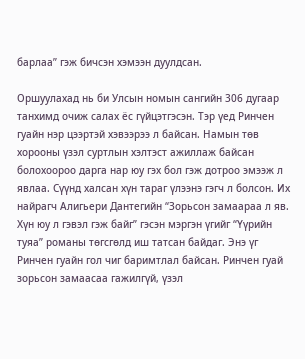барлаа” гэж бичсэн хэмээн дуулдсан.

Оршуулахад нь би Улсын номын сангийн 306 дугаар танхимд очиж салах ёс гүйцэтгэсэн. Тэр үед Ринчен гуайн нэр цээртэй хэвээрээ л байсан. Намын төв хорооны үзэл суртлын хэлтэст ажиллаж байсан болохоороо дарга нар юу гэх бол гэж дотроо эмээж л явлаа. Сүүнд халсан хүн тараг үлээнэ гэгч л болсон. Их найрагч Алигьери Дантегийн “Зорьсон замаараа л яв. Хүн юу л гэвэл гэж байг” гэсэн мэргэн үгийг “Үүрийн туяа” романы төгсгөлд иш татсан байдаг. Энэ үг Ринчен гуайн гол чиг баримтлал байсан. Ринчен гуай зорьсон замаасаа гажилгүй, үзэл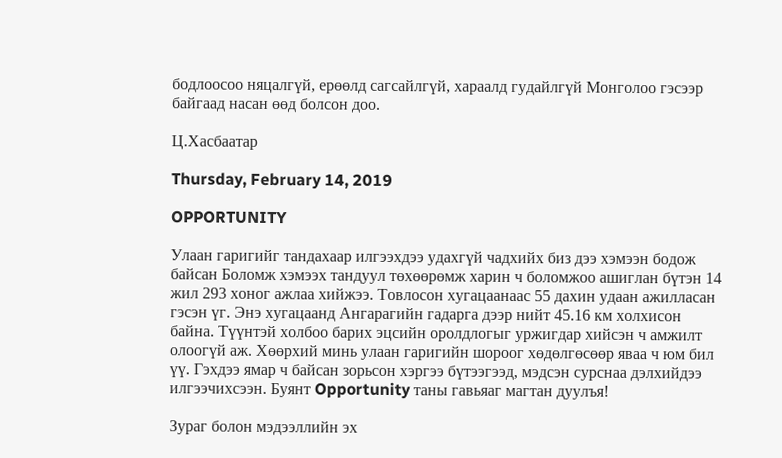бодлоосоо няцалгүй, ерөөлд сагсайлгүй, хараалд гудайлгүй Монголоо гэсээр байгаад насан өөд болсон доо.

Ц.Хасбаатар

Thursday, February 14, 2019

OPPORTUNITY

Улаан гаригийг тандахаар илгээхдээ удахгүй чадхийх биз дээ хэмээн бодож байсан Боломж хэмээх тандуул төхөөрөмж харин ч боломжоо ашиглан бүтэн 14 жил 293 хоног ажлаа хийжээ. Товлосон хугацаанаас 55 дахин удаан ажилласан гэсэн үг. Энэ хугацаанд Ангарагийн гадарга дээр нийт 45.16 км холхисон байна. Түүнтэй холбоо барих эцсийн оролдлогыг уржигдар хийсэн ч амжилт олоогүй аж. Хөөрхий минь улаан гаригийн шороог хөдөлгөсөөр яваа ч юм бил үү. Гэхдээ ямар ч байсан зорьсон хэргээ бүтээгээд, мэдсэн сурснаа дэлхийдээ илгээчихсээн. Буянт Opportunity таны гавьяаг магтан дуулъя!

Зураг болон мэдээллийн эх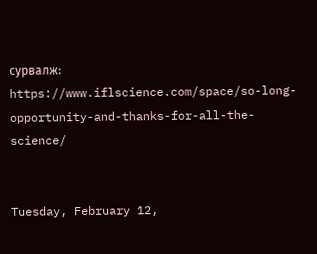сурвалж:
https://www.iflscience.com/space/so-long-opportunity-and-thanks-for-all-the-science/


Tuesday, February 12,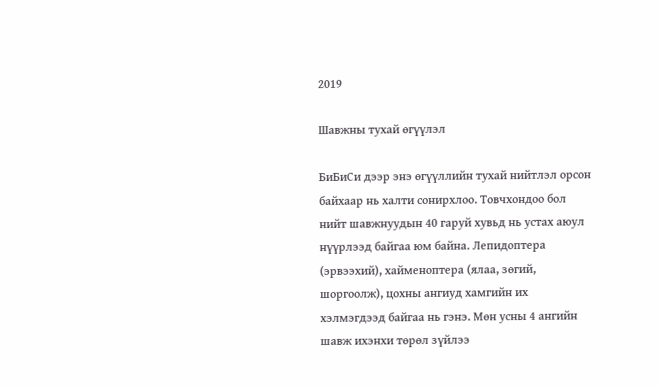2019

Шавжны тухай өгүүлэл

БиБиСи дээр энэ өгүүллийн тухай нийтлэл орсон байхаар нь халти сонирхлоо. Товчхондоо бол нийт шавжнуудын 40 гаруй хувьд нь устах аюул нүүрлээд байгаа юм байна. Лепидоптера (эрвээхий), хайменоптера (ялаа, зөгий, шоргоолж), цохны ангиуд хамгийн их хэлмэгдээд байгаа нь гэнэ. Мөн усны 4 ангийн шавж ихэнхи төрөл зүйлээ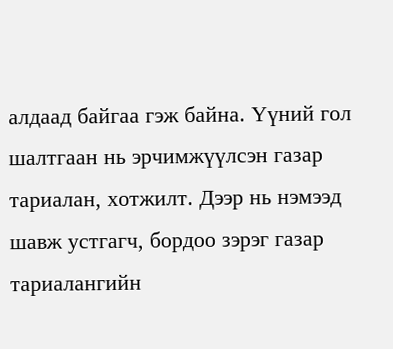алдаад байгаа гэж байна. Үүний гол шалтгаан нь эрчимжүүлсэн газар тариалан, хотжилт. Дээр нь нэмээд шавж устгагч, бордоо зэрэг газар тариалангийн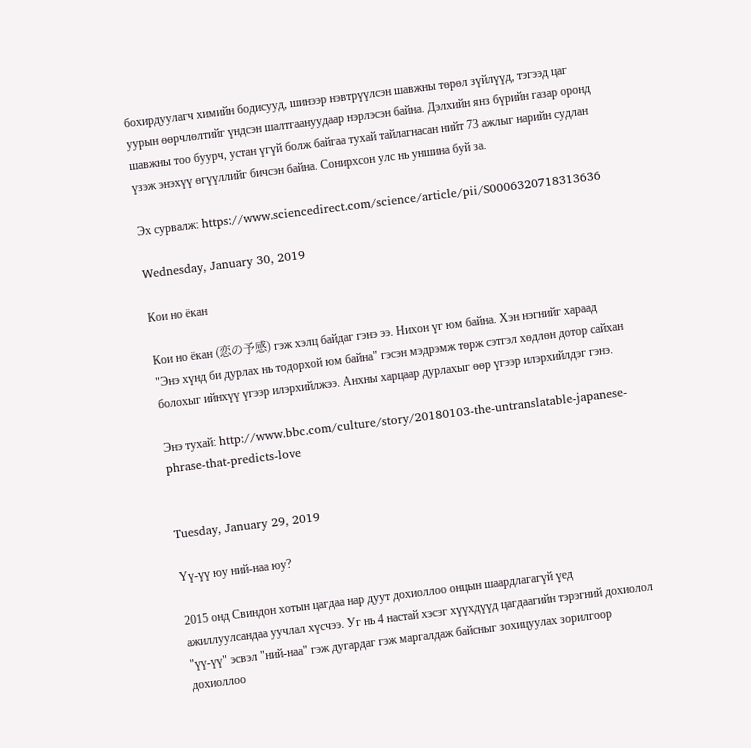бохирдуулагч химийн бодисууд, шинээр нэвтрүүлсэн шавжны төрөл зүйлүүд, тэгээд цаг уурын өөрчлөлтийг үндсэн шалтгаануудаар нэрлэсэн байна. Дэлхийн янз бүрийн газар оронд шавжны тоо буурч, устан үгүй болж байгаа тухай тайлагнасан нийт 73 ажлыг нарийн судлан үзэж энэхүү өгүүллийг бичсэн байна. Сонирхсон улс нь уншина буй за.

Эх сурвалж: https://www.sciencedirect.com/science/article/pii/S0006320718313636

Wednesday, January 30, 2019

Кои но ёкан

Кои но ёкан (恋の予感) гэж хэлц байдаг гэнэ ээ. Нихон үг юм байна. Хэн нэгнийг хараад "Энэ хүнд би дурлах нь тодорхой юм байна" гэсэн мэдрэмж төрж сэтгэл хөдлөн дотор сайхан болохыг ийнхүү үгээр илэрхийлжээ. Анхны харцаар дурлахыг өөр үгээр илэрхийлдэг гэнэ.

Энэ тухай: http://www.bbc.com/culture/story/20180103-the-untranslatable-japanese-phrase-that-predicts-love


Tuesday, January 29, 2019

Үү-үү юу ний-наа юу?

2015 онд Свиндон хотын цагдаа нар дуут дохиоллоо онцын шаардлагагүй үед ажиллуулсандаа уучлал хүсчээ. Уг нь 4 настай хэсэг хүүхдүүд цагдаагийн тэрэгний дохиолол "үү-үү" эсвэл "ний-наа" гэж дугардаг гэж маргалдаж байсныг зохицуулах зорилгоор дохиоллоо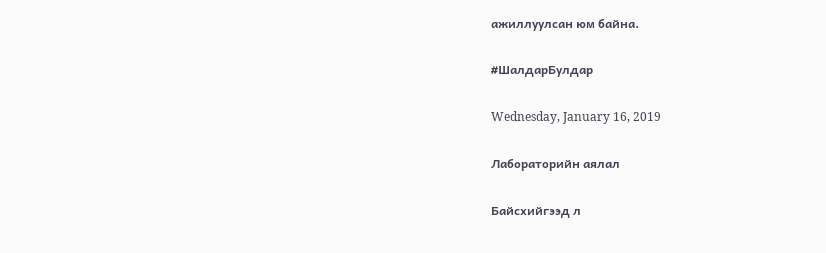ажиллуулсан юм байна.

#ШалдарБулдар

Wednesday, January 16, 2019

Лабораторийн аялал

Байсхийгээд л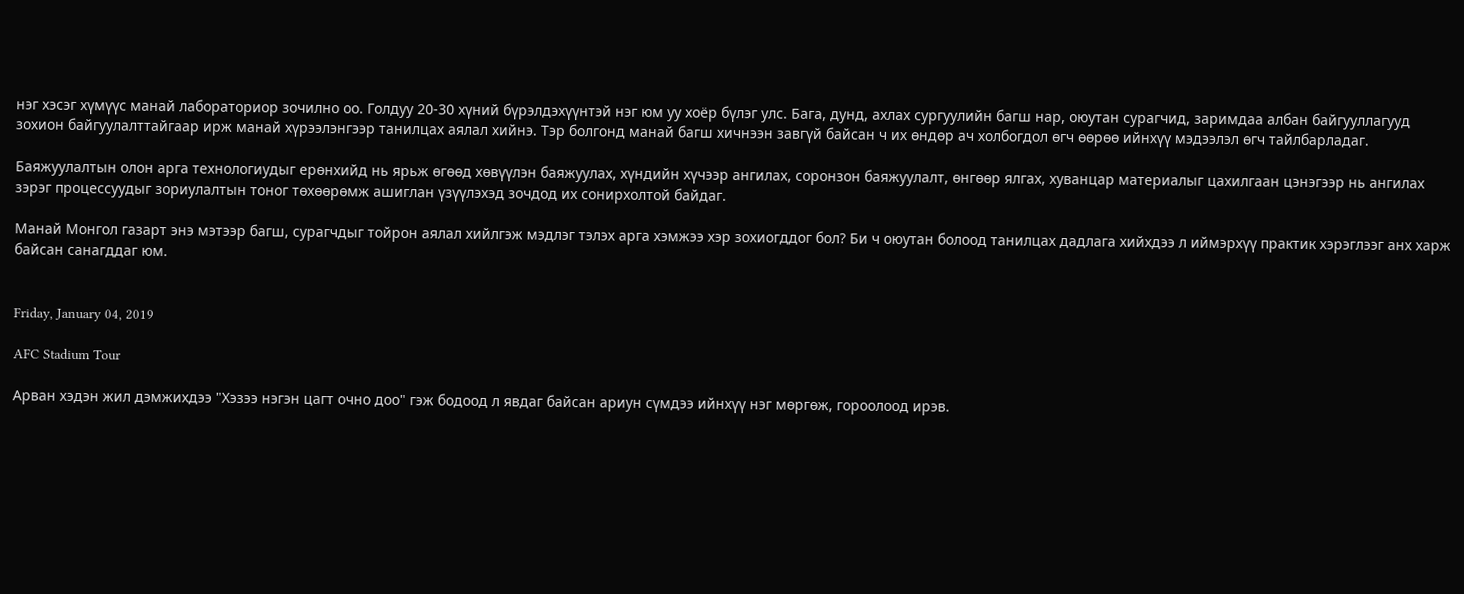нэг хэсэг хүмүүс манай лабораториор зочилно оо. Голдуу 20-30 хүний бүрэлдэхүүнтэй нэг юм уу хоёр бүлэг улс. Бага, дунд, ахлах сургуулийн багш нар, оюутан сурагчид, заримдаа албан байгууллагууд зохион байгуулалттайгаар ирж манай хүрээлэнгээр танилцах аялал хийнэ. Тэр болгонд манай багш хичнээн завгүй байсан ч их өндөр ач холбогдол өгч өөрөө ийнхүү мэдээлэл өгч тайлбарладаг.

Баяжуулалтын олон арга технологиудыг ерөнхийд нь ярьж өгөөд хөвүүлэн баяжуулах, хүндийн хүчээр ангилах, соронзон баяжуулалт, өнгөөр ялгах, хуванцар материалыг цахилгаан цэнэгээр нь ангилах зэрэг процессуудыг зориулалтын тоног төхөөрөмж ашиглан үзүүлэхэд зочдод их сонирхолтой байдаг.

Манай Монгол газарт энэ мэтээр багш, сурагчдыг тойрон аялал хийлгэж мэдлэг тэлэх арга хэмжээ хэр зохиогддог бол? Би ч оюутан болоод танилцах дадлага хийхдээ л иймэрхүү практик хэрэглээг анх харж байсан санагддаг юм.


Friday, January 04, 2019

AFC Stadium Tour

Арван хэдэн жил дэмжихдээ "Хэзээ нэгэн цагт очно доо" гэж бодоод л явдаг байсан ариун сүмдээ ийнхүү нэг мөргөж, гороолоод ирэв.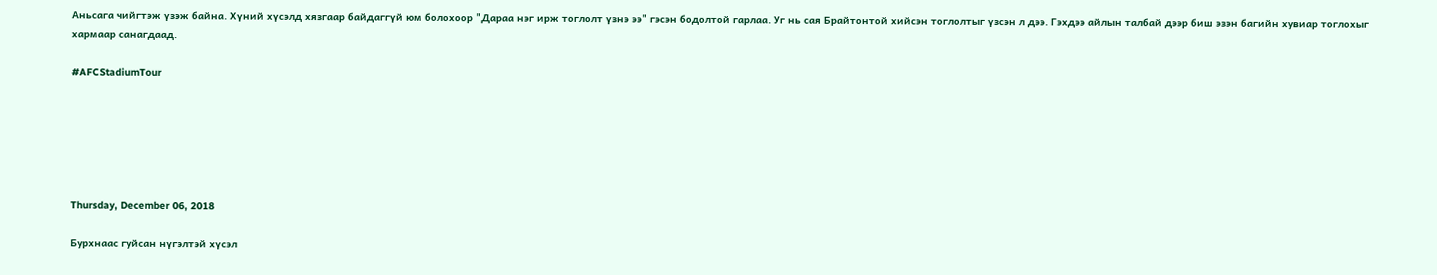Аньсага чийгтэж үзэж байна. Хүний хүсэлд хязгаар байдаггүй юм болохоор "Дараа нэг ирж тоглолт үзнэ ээ" гэсэн бодолтой гарлаа. Уг нь сая Брайтонтой хийсэн тоглолтыг үзсэн л дээ. Гэхдээ айлын талбай дээр биш эзэн багийн хувиар тоглохыг хармаар санагдаад.

#AFCStadiumTour






Thursday, December 06, 2018

Бурхнаас гуйсан нүгэлтэй хүсэл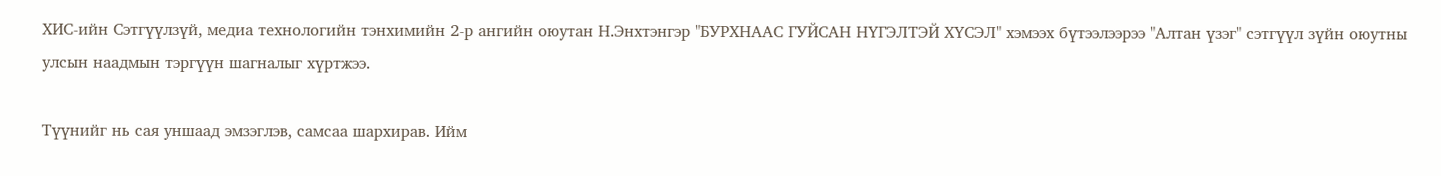ХИС-ийн Сэтгүүлзүй, медиа технологийн тэнхимийн 2-р ангийн оюутан Н.Энхтэнгэр "БУРХНААС ГУЙСАН НҮГЭЛТЭЙ ХҮСЭЛ" хэмээх бүтээлээрээ "Алтан үзэг" сэтгүүл зүйн оюутны улсын наадмын тэргүүн шагналыг хүртжээ.

Түүнийг нь сая уншаад эмзэглэв, самсаа шархирав. Ийм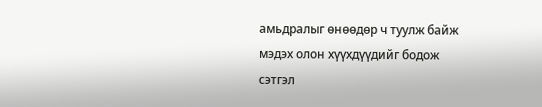амьдралыг өнөөдөр ч туулж байж мэдэх олон хүүхдүүдийг бодож сэтгэл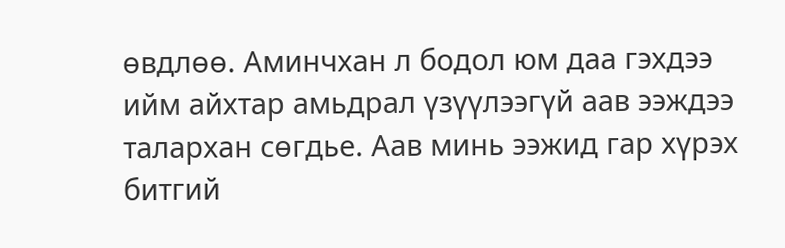өвдлөө. Аминчхан л бодол юм даа гэхдээ ийм айхтар амьдрал үзүүлээгүй аав ээждээ талархан сөгдье. Аав минь ээжид гар хүрэх битгий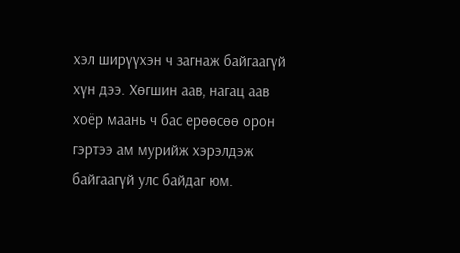хэл ширүүхэн ч загнаж байгаагүй хүн дээ. Хөгшин аав, нагац аав хоёр маань ч бас ерөөсөө орон гэртээ ам мурийж хэрэлдэж байгаагүй улс байдаг юм.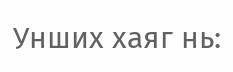Унших хаяг нь: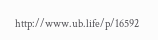http://www.ub.life/p/16592